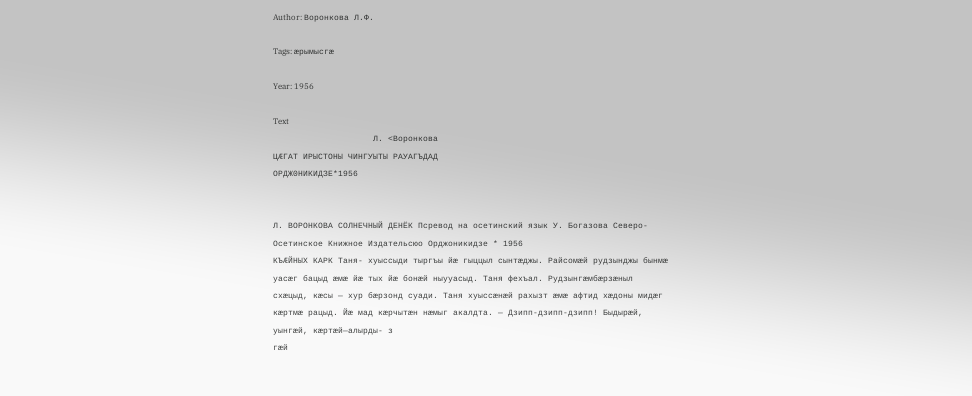Author: Воронкова Л.Ф.

Tags: æрымысгæ

Year: 1956

Text
                    Л. <Воронкова
ЦÆГАТ ИРЫСТОНЫ ЧИНГУЫТЫ РАУАГЪДАД
ОРДЖ0НИКИДЗЕ*1956


Л. ВОРОНКОВА СОЛНЕЧНЫЙ ДЕНЁК Псревод на осетинский язык У. Богазова Северо-Осетинское Книжное Издательсюо Орджоникидзе * 1956
КЪÆЙНЫХ КАРК Таня- хуыссыди тыргъы йæ гыццыл сынтæджы. Райсомæй рудзынджы бынмæ уасæг бацыд æмæ йæ тых йæ бонæй ныууасыд. Таня фехъал. Рудзынгæмбæрзæныл схæцыд, кæсы — хур бæрзонд суади. Таня хуыссæнæй рахызт æмæ афтид хæдоны мидæг кæртмæ рацыд. Йæ мад кæрчытæн нæмыг акалдта. — Дзипп-дзипп-дзипп! Быдырæй, уынгæй, кæртæй—алырды- з
гæй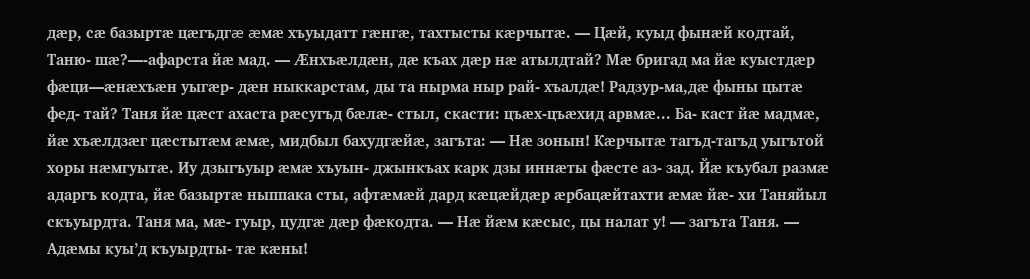дæр, сæ базыртæ цæгъдгæ æмæ хъуыдатт гæнгæ, тахтысты кæрчытæ. — Цæй, куыд фынæй кодтай, Таню- шæ?—-афарста йæ мад. — Æнхъæлдæн, дæ къах дæр нæ атылдтай? Мæ бригад ма йæ куыстдæр фæци—æнæхъæн уыгæр- дæн ныккарстам, ды та нырма ныр рай- хъалдæ! Радзур-ма,дæ фыны цытæ фед- тай? Таня йæ цæст ахаста рæсугъд бæлæ- стыл, скасти: цъæх-цъæхид арвмæ... Ба- каст йæ мадмæ, йæ хъæлдзæг цæстытæм æмæ, мидбыл бахудгæйæ, загъта: — Нæ зонын! Кæрчытæ тагъд-тагъд уыгътой хоры нæмгуытæ. Иу дзыгъуыр æмæ хъуын- джынкъах карк дзы иннæты фæсте аз- зад. Йæ къубал размæ адаргъ кодта, йæ базыртæ ныппака сты, афтæмæй дард кæцæйдæр æрбацæйтахти æмæ йæ- хи Таняйыл скъуырдта. Таня ма, мæ- гуыр, цудгæ дæр фæкодта. — Нæ йæм кæсыс, цы налат у! — загъта Таня. — Адæмы куы’д къуырдты- тæ кæны!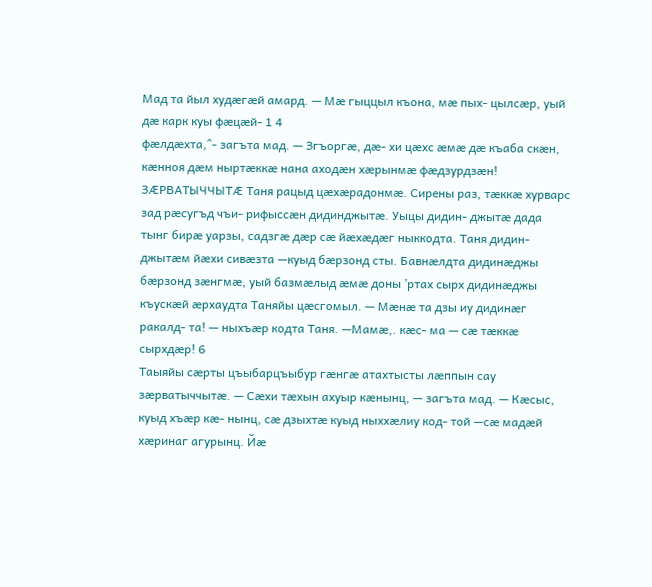Мад та йыл худæгæй амард. — Мæ гыццыл къона, мæ пых- цылсæр, уый дæ карк куы фæцæй- 1 4
фæлдæхта,^- загъта мад. — Згъоргæ, дæ- хи цæхс æмæ дæ къаба скæн, кæнноя дæм ныртæккæ нана аходæн хæрынмæ фæдзурдзæн!
ЗÆРВАТЫЧЧЫТÆ Таня рацыд цæхæрадонмæ. Сирены раз, тæккæ хурварс зад рæсугъд чъи- рифыссæн дидинджытæ. Уыцы дидин- джытæ дада тынг бирæ уарзы, садзгæ дæр сæ йæхæдæг ныккодта. Таня дидин- джытæм йæхи сивæзта —куыд бæрзонд сты. Бавнæлдта дидинæджы бæрзонд зæнгмæ, уый базмæлыд æмæ доны ’ртах сырх дидинæджы къускæй æрхаудта Таняйы цæсгомыл. — Мæнæ та дзы иу дидинæг ракалд- та! — ныхъæр кодта Таня. —Мамæ,. кæс- ма — сæ тæккæ сырхдæр! 6
Таыяйы сæрты цъыбарцъыбур гæнгæ атахтысты лæппын сау зæрватыччытæ. — Сæхи тæхын ахуыр кæнынц, — загъта мад. — Кæсыс, куыд хъæр кæ- нынц, сæ дзыхтæ куыд ныххæлиу код- той —сæ мадæй хæринаг агурынц. Йæ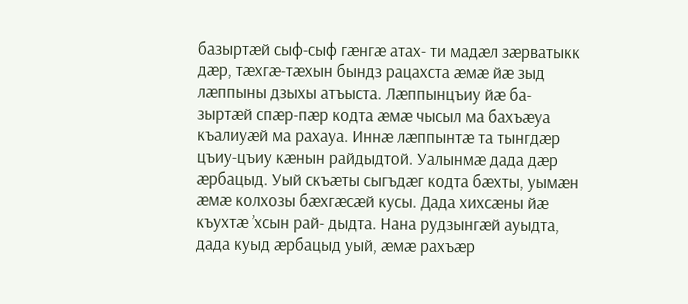базыртæй сыф-сыф гæнгæ атах- ти мадæл зæрватыкк дæр, тæхгæ-тæхын бындз рацахста æмæ йæ зыд лæппыны дзыхы атъыста. Лæппынцъиу йæ ба- зыртæй спæр-пæр кодта æмæ чысыл ма бахъæуа къалиуæй ма рахауа. Иннæ лæппынтæ та тынгдæр цъиу-цъиу кæнын райдыдтой. Уалынмæ дада дæр æрбацыд. Уый скъæты сыгъдæг кодта бæхты, уымæн æмæ колхозы бæхгæсæй кусы. Дада хихсæны йæ къухтæ ’хсын рай- дыдта. Нана рудзынгæй ауыдта, дада куыд æрбацыд уый, æмæ рахъæр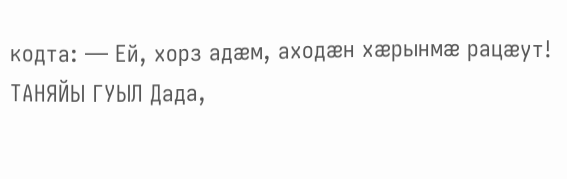кодта: — Ей, хорз адæм, аходæн хæрынмæ рацæут!
ТАНЯЙЫ ГУЫЛ Дада,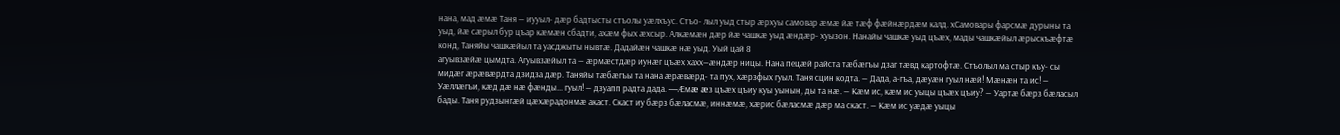нана, мад æмæ Таня — иууыл- дæр бадтысты стъолы уæлхъус. Стъо- лыл уыд стыр æрхуы самовар æмæ йæ тæф фæйнæрдæм калд. хСамовары фарсмæ дурыны та уыд, йæ сæрыл бур цъар кæмæн сбадти, ахæм фых æхсыр. Алкæмæн дæр йæ чашкæ уыд æндæр- хуызон. Нанайы чашкæ уыд цъæх, мады чашкæйыл æрыскъæфтæ конд, Таняйы чашкæйыл та уасджыты нывтæ. Дадайæн чашкæ нæ уыд. Уый цай 8
агуывзæйæ цымдта. Агуывзæйыл та — æрмæстдæр иунæг цъæх хахх—æндæр ницы. Нана пецæй райста тæбæгъы дзаг тæвд картофтæ. Стъолыл ма стыр къу- сы мидæг æрæвæрдта дзидза дæр. Таняйы тæбæгъы та нана æрæвæрд- та пух, хæрзфых гуыл. Таня сцин кодта. — Дада, а-гъа, дæуæн гуыл нæй! Мæнæн та ис! — Уæллæгъи, кæд дæ нæ фæнды... гуыл! — дзуапп радта дада. —Æмæ æз цъæх цъиу куы уынын, ды та нæ. — Кæм ис, кæм ис уыцы цъæх цъиу? — Уартæ бæрз бæласыл бады. Таня рудзынгæй цæхæрадонмæ акаст. Скаст иу бæрз бæласмæ, иннæмæ, хæрис бæласмæ дæр ма скаст. — Кæм ис уæдæ уыцы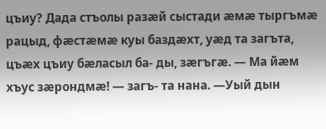цъиу? Дада стъолы разæй сыстади æмæ тыргъмæ рацыд, фæстæмæ куы баздæхт, уæд та загъта, цъæх цъиу бæласыл ба- ды, зæгъгæ. — Ма йæм хъус зæрондмæ! — загъ- та нана. —Уый дын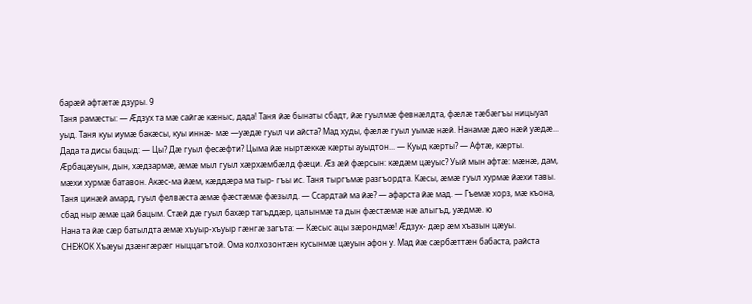барæй афтæтæ дзуры. 9
Таня рамæсты: — Æдзух та мæ сайгæ кæныс, дада! Таня йæ бынаты сбадт, йæ гуылмæ февнæлдта, фæлæ тæбæгъы ницыуал уыд. Таня куы иумæ бакæсы, куы иннæ- мæ —уæдæ гуыл чи айста? Мад худы, фæлæ гуыл уымæ нæй. Нанамæ дæо нæй уæдæ... Дада та дисы бацыд: — Цы? Дæ гуыл фесæфти? Цыма йæ ныртæккæ кæрты ауыдтон... — Куыд кæрты? — Афтæ, кæрты. Æрбацæуын, дын, хæдзармæ, æмæ мыл гуыл хæрхæмбæлд фæци. Æз æй фæрсын: кæдæм цæуыс? Уый мын афтæ: мæнæ, дам, мæхи хурмæ батавон. Акæс-ма йæм, кæддæра ма тыр- гъы ис. Таня тыргъмæ разгъордта. Кæсы, æмæ гуыл хурмæ йæхи тавы. Таня цинæй амард, гуыл фелвæста æмæ фæстæмæ фæзылд. — Ссардтай ма йæ? — афарста йæ мад. — Гъемæ хорз, мæ къона, сбад ныр æмæ цай бацым. Стæй дæ гуыл бахæр тагъддæр, цалынмæ та дын фæстæмæ нæ алыгъд, уæдмæ. ю
Нана та йæ сæр батылдта æмæ хъуыр-хъуыр гæнгæ загъта: — Кæсыс ацы зæрондмæ! Æдзух- дæр æм хъазын цæуы.
СНЕЖОК Хъæуы дзæнгæрæг ныццагътой. Ома колхозонтæн кусынмæ цæуын афон у. Мад йæ сæрбæттæн бабаста, райста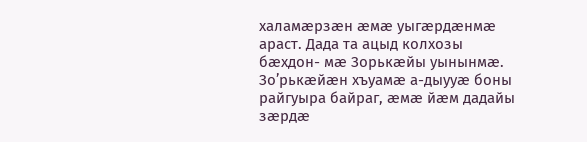халамæрзæн æмæ уыгæрдæнмæ араст. Дада та ацыд колхозы бæхдон- мæ Зорькæйы уынынмæ. Зо’рькæйæн хъуамæ а-дыууæ боны райгуыра байраг, æмæ йæм дадайы зæрдæ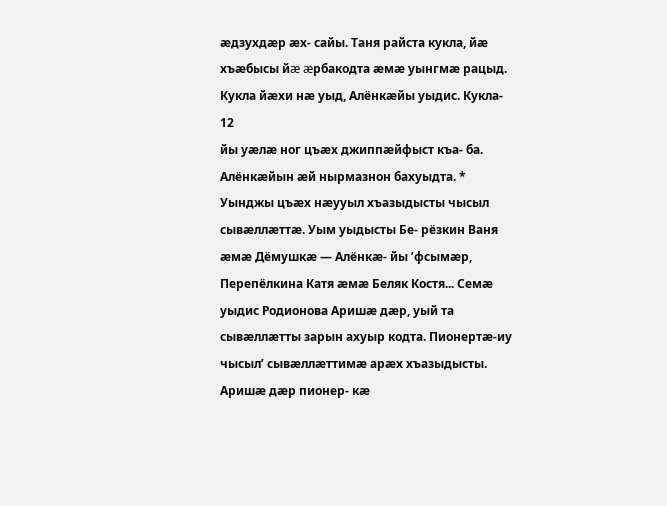æдзухдæр æх- сайы. Таня райста кукла, йæ хъæбысы йæ æрбакодта æмæ уынгмæ рацыд. Кукла йæхи нæ уыд, Алёнкæйы уыдис. Кукла- 12
йы уæлæ ног цъæх джиппæйфыст къа- ба. Алёнкæйын æй нырмазнон бахуыдта. * Уынджы цъæх нæууыл хъазыдысты чысыл сывæллæттæ. Уым уыдысты Бе- рёзкин Ваня æмæ Дёмушкæ — Алёнкæ- йы ’фсымæр, Перепёлкина Катя æмæ Беляк Костя... Семæ уыдис Родионова Аришæ дæр, уый та сывæллæтты зарын ахуыр кодта. Пионертæ-иу чысыл’ сывæллæттимæ арæх хъазыдысты. Аришæ дæр пионер- кæ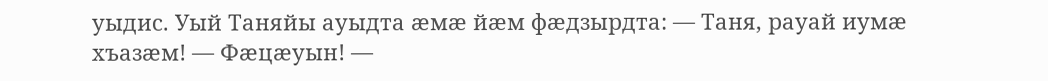уыдис. Уый Таняйы ауыдта æмæ йæм фæдзырдта: — Таня, рауай иумæ хъазæм! — Фæцæуын! —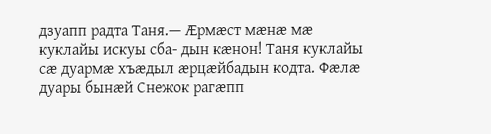дзуапп радта Таня.— Æрмæст мæнæ мæ куклайы искуы сба- дын кæнон! Таня куклайы сæ дуармæ хъæдыл æрцæйбадын кодта. Фæлæ дуары бынæй Снежок рагæпп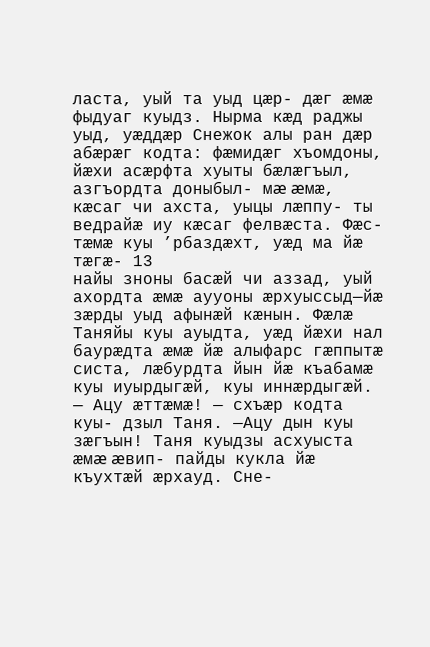ласта, уый та уыд цæр- дæг æмæ фыдуаг куыдз. Нырма кæд раджы уыд, уæддæр Снежок алы ран дæр абæрæг кодта: фæмидæг хъомдоны, йæхи асæрфта хуыты бæлæгъыл, азгъордта доныбыл- мæ æмæ, кæсаг чи ахста, уыцы лæппу- ты ведрайæ иу кæсаг фелвæста. Фæс- тæмæ куы ’рбаздæхт, уæд ма йæ тæгæ- 13
найы зноны басæй чи аззад, уый ахордта æмæ аууоны æрхуыссыд—йæ зæрды уыд афынæй кæнын. Фæлæ Таняйы куы ауыдта, уæд йæхи нал баурæдта æмæ йæ алыфарс гæппытæ систа, лæбурдта йын йæ къабамæ куы иуырдыгæй, куы иннæрдыгæй. — Ацу æттæмæ! — схъæр кодта куы- дзыл Таня. —Ацу дын куы зæгъын! Таня куыдзы асхуыста æмæ æвип- пайды кукла йæ къухтæй æрхауд. Сне-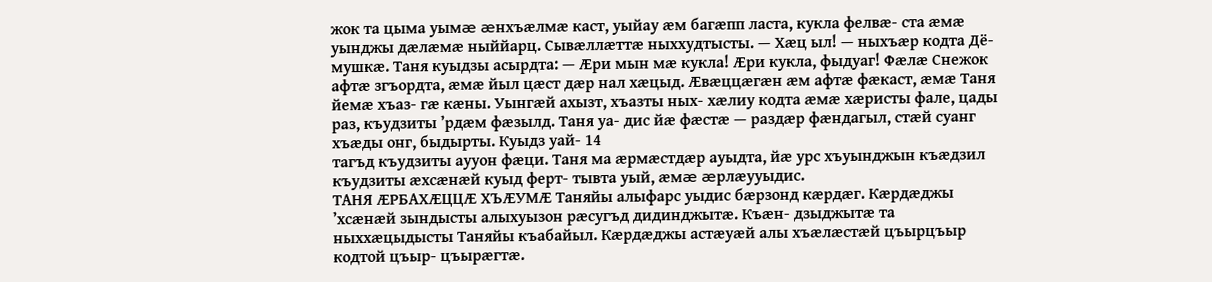жок та цыма уымæ æнхъæлмæ каст, уыйау æм багæпп ласта, кукла фелвæ- ста æмæ уынджы дæлæмæ ныййарц. Сывæллæттæ ныххудтысты. — Хæц ыл! — ныхъæр кодта Дё- мушкæ. Таня куыдзы асырдта: — Æри мын мæ кукла! Æри кукла, фыдуаг! Фæлæ Снежок афтæ згъордта, æмæ йыл цæст дæр нал хæцыд. Æвæццæгæн æм афтæ фæкаст, æмæ Таня йемæ хъаз- гæ кæны. Уынгæй ахызт, хъазты ных- хæлиу кодта æмæ хæристы фале, цады раз, къудзиты ’рдæм фæзылд. Таня уа- дис йæ фæстæ — раздæр фæндагыл, стæй суанг хъæды онг, быдырты. Куыдз уай- 14
тагъд къудзиты аууон фæци. Таня ма æрмæстдæр ауыдта, йæ урс хъуынджын къæдзил къудзиты æхсæнæй куыд ферт- тывта уый, æмæ æрлæууыдис.
ТАНЯ ÆРБАХÆЦЦÆ ХЪÆУМÆ Таняйы алыфарс уыдис бæрзонд кæрдæг. Кæрдæджы ’хсæнæй зындысты алыхуызон рæсугъд дидинджытæ. Къæн- дзыджытæ та ныххæцыдысты Таняйы къабайыл. Кæрдæджы астæуæй алы хъæлæстæй цъырцъыр кодтой цъыр- цъырæгтæ.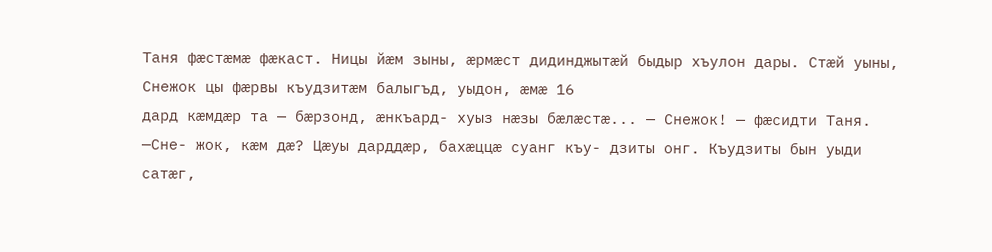Таня фæстæмæ фæкаст. Ницы йæм зыны, æрмæст дидинджытæй быдыр хъулон дары. Стæй уыны, Снежок цы фæрвы къудзитæм балыгъд, уыдон, æмæ 16
дард кæмдæр та — бæрзонд, æнкъард- хуыз нæзы бæлæстæ... — Снежок! — фæсидти Таня. —Сне- жок, кæм дæ? Цæуы дарддæр, бахæццæ суанг къу- дзиты онг. Къудзиты бын уыди сатæг,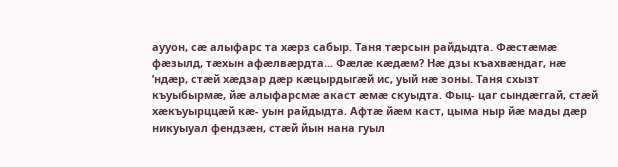аууон, сæ алыфарс та хæрз сабыр. Таня тæрсын райдыдта. Фæстæмæ фæзылд, тæхын афæлвæрдта... Фæлæ кæдæм? Нæ дзы къахвæндаг, нæ ’ндæр, стæй хæдзар дæр кæцырдыгæй ис, уый нæ зоны. Таня схызт къуыбырмæ, йæ алыфарсмæ акаст æмæ скуыдта. Фыц- цаг сындæггай, стæй хæкъуырццæй кæ- уын райдыдта. Афтæ йæм каст, цыма ныр йæ мады дæр никуыуал фендзæн, стæй йын нана гуыл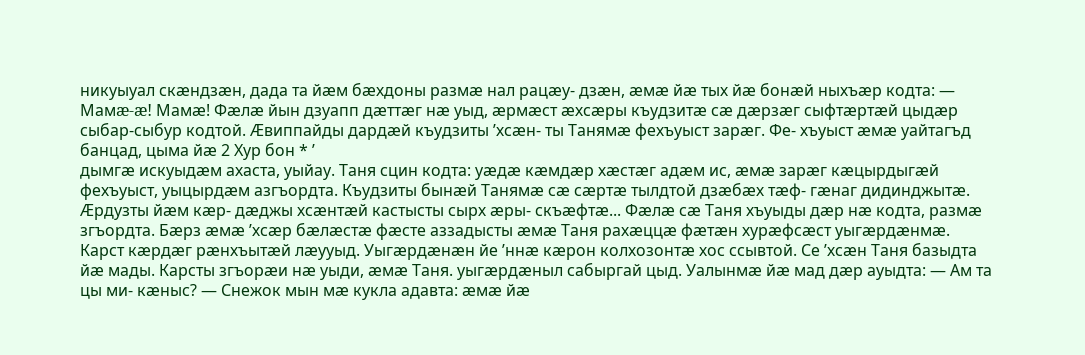никуыуал скæндзæн, дада та йæм бæхдоны размæ нал рацæу- дзæн, æмæ йæ тых йæ бонæй ныхъæр кодта: — Мамæ-æ! Мамæ! Фæлæ йын дзуапп дæттæг нæ уыд, æрмæст æхсæры къудзитæ сæ дæрзæг сыфтæртæй цыдæр сыбар-сыбур кодтой. Æвиппайды дардæй къудзиты ’хсæн- ты Танямæ фехъуыст зарæг. Фе- хъуыст æмæ уайтагъд банцад, цыма йæ 2 Хур бон * ’
дымгæ искуыдæм ахаста, уыйау. Таня сцин кодта: уæдæ кæмдæр хæстæг адæм ис, æмæ зарæг кæцырдыгæй фехъуыст, уыцырдæм азгъордта. Къудзиты бынæй Танямæ сæ сæртæ тылдтой дзæбæх тæф- гæнаг дидинджытæ. Æрдузты йæм кæр- дæджы хсæнтæй кастысты сырх æры- скъæфтæ... Фæлæ сæ Таня хъуыды дæр нæ кодта, размæ згъордта. Бæрз æмæ ’хсæр бæлæстæ фæсте аззадысты æмæ Таня рахæццæ фæтæн хурæфсæст уыгæрдæнмæ. Карст кæрдæг рæнхъытæй лæууыд. Уыгæрдæнæн йе ’ннæ кæрон колхозонтæ хос ссывтой. Се ’хсæн Таня базыдта йæ мады. Карсты згъорæи нæ уыди, æмæ Таня. уыгæрдæныл сабыргай цыд. Уалынмæ йæ мад дæр ауыдта: — Ам та цы ми- кæныс? — Снежок мын мæ кукла адавта: æмæ йæ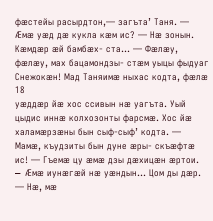фæстейы расырдтон,— загъта’ Таня. — Æмæ уæд дæ кукла кæм ис? — Нæ зонын. Кæмдæр æй бамбæх- ста... — Фæлæу, фæлæу, мах бацамондзы- стæм уыцы фыдуаг Снежокæн! Мад Таняимæ ныхас кодта, фæлæ 18
уæддæр йæ хос ссивын нæ уагъта. Уый цыдис иннæ колхозонты фарсмæ. Хос йæ халамæрзæны бын сыф-сыф’ кодта. — Мамæ, къудзиты бын дуне æры- скъæфтæ ис! — Гъемæ цу æмæ дзы дæхицæн æртои. — Æмæ иунæгæй нæ уæндын... Цом ды дæр. — Нæ, мæ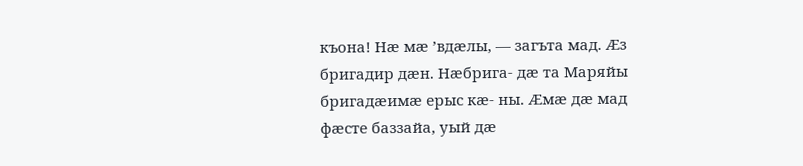къона! Нæ мæ ’вдæлы, — загъта мад. Æз бригадир дæн. Нæбрига- дæ та Маряйы бригадæимæ ерыс кæ- ны. Æмæ дæ мад фæсте баззайа, уый дæ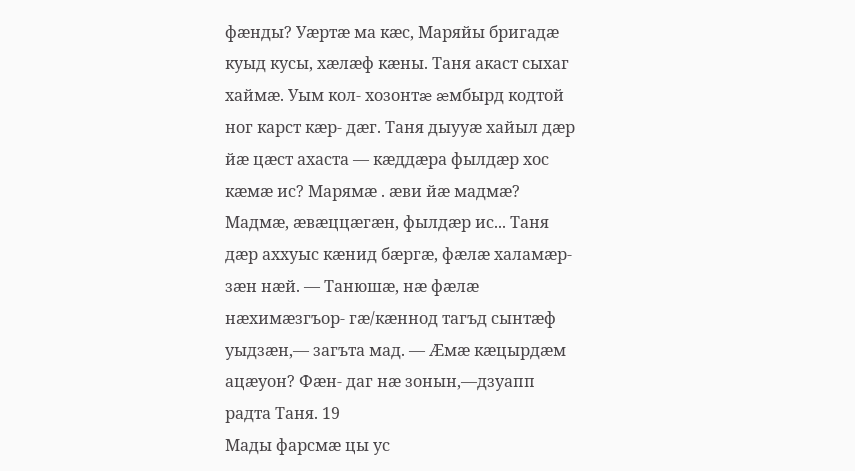фæнды? Уæртæ ма кæс, Маряйы бригадæ куыд кусы, хæлæф кæны. Таня акаст сыхаг хаймæ. Уым кол- хозонтæ æмбырд кодтой ног карст кæр- дæг. Таня дыууæ хайыл дæр йæ цæст ахаста — кæддæра фылдæр хос кæмæ ис? Марямæ . æви йæ мадмæ? Мадмæ, æвæццæгæн, фылдæр ис... Таня дæр аххуыс кæнид бæргæ, фæлæ халамæр- зæн нæй. — Танюшæ, нæ фæлæ нæхимæзгъор- гæ/кæннод тагъд сынтæф уыдзæн,— загъта мад. — Æмæ кæцырдæм ацæуон? Фæн- даг нæ зонын,—дзуапп радта Таня. 19
Мады фарсмæ цы ус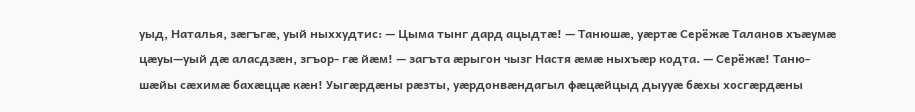уыд, Наталья, зæгъгæ, уый ныххудтис: — Цыма тынг дард ацыдтæ! — Танюшæ, уæртæ Серёжæ Таланов хъæумæ цæуы—уый дæ аласдзæн, згъор- гæ йæм! — загъта æрыгон чызг Настя æмæ ныхъæр кодта. — Серёжæ! Таню- шæйы сæхимæ бахæццæ кæн! Уыгæрдæны рæзты, уæрдонвæндагыл фæцæйцыд дыууæ бæхы хосгæрдæны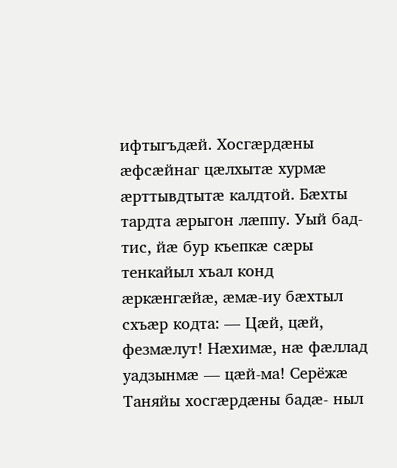ифтыгъдæй. Хосгæрдæны æфсæйнаг цæлхытæ хурмæ æрттывдтытæ калдтой. Бæхты тардта æрыгон лæппу. Уый бад- тис, йæ бур къепкæ сæры тенкайыл хъал конд æркæнгæйæ, æмæ-иу бæхтыл схъæр кодта: — Цæй, цæй, фезмæлут! Нæхимæ, нæ фæллад уадзынмæ — цæй-ма! Серёжæ Таняйы хосгæрдæны бадæ- ныл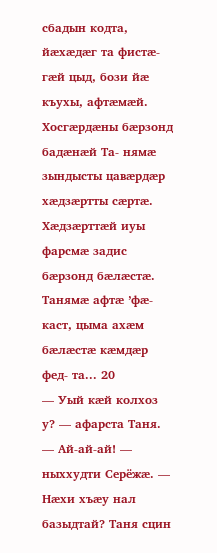сбадын кодта, йæхæдæг та фистæ- гæй цыд, бози йæ къухы, афтæмæй. Хосгæрдæны бæрзонд бадæнæй Та- нямæ зындысты цавæрдæр хæдзæртты сæртæ. Хæдзæрттæй иуы фарсмæ задис бæрзонд бæлæстæ. Танямæ афтæ ’фæ- каст, цыма ахæм бæлæстæ кæмдæр фед- та... 20
— Уый кæй колхоз у? — афарста Таня. — Ай-ай-ай! — ныххудти Серёжæ. — Нæхи хъæу нал базыдтай? Таня сцин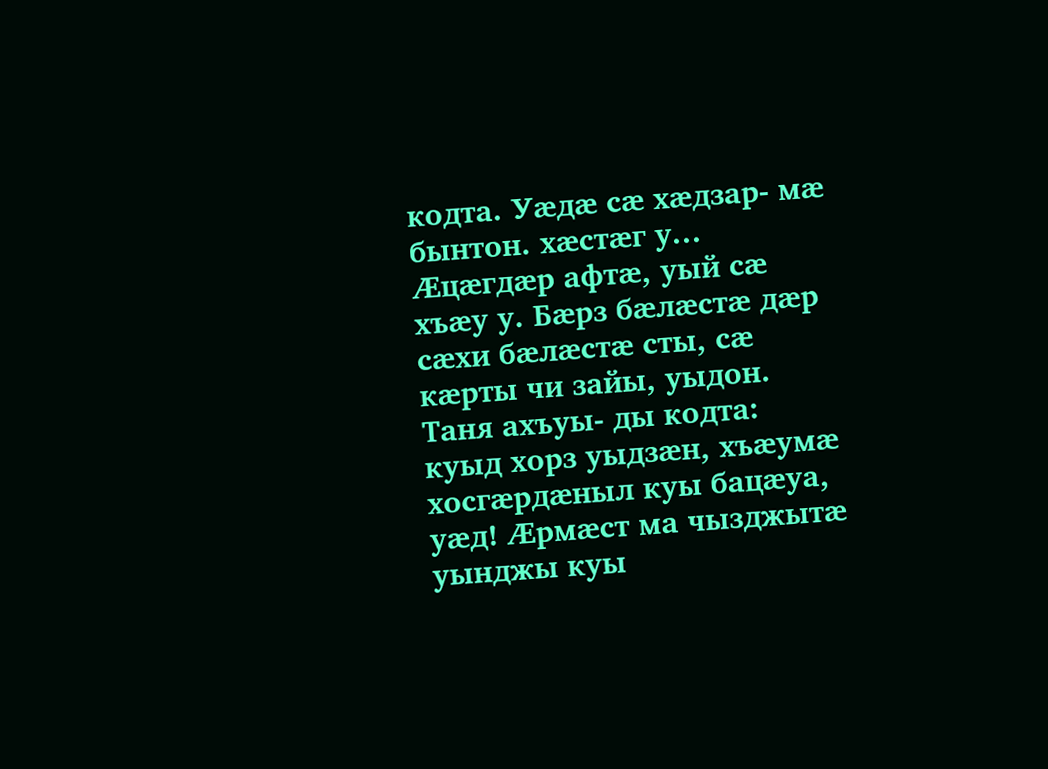кодта. Уæдæ сæ хæдзар- мæ бынтон. хæстæг у... Æцæгдæр афтæ, уый сæ хъæу у. Бæрз бæлæстæ дæр сæхи бæлæстæ сты, сæ кæрты чи зайы, уыдон. Таня ахъуы- ды кодта: куыд хорз уыдзæн, хъæумæ хосгæрдæныл куы бацæуа, уæд! Æрмæст ма чызджытæ уынджы куы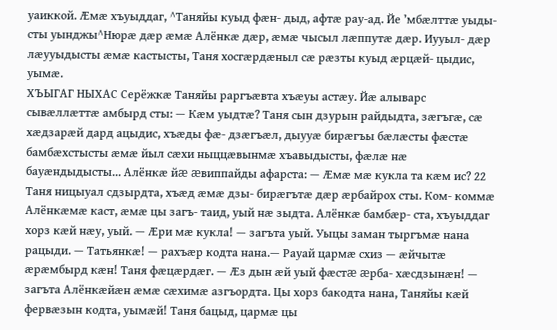уаиккой. Æмæ хъуыддаг, ^Таняйы куыд фæн- дыд, афтæ рау-ад. Йе ’мбæлттæ уыды- сты уынджы^Нюрæ дæр æмæ Алёнкæ дæр, æмæ чысыл лæппутæ дæр. Иууыл- дæр лæууыдысты æмæ кастысты, Таня хосгæрдæныл сæ рæзты куыд æрцæй- цыдис, уымæ.
ХЪЫГАГ НЫХАС Серёжкæ Таняйы раргъæвта хъæуы астæу. Йæ алыварс сывæллæттæ амбырд сты: — Кæм уыдтæ? Таня сын дзурын райдыдта, зæгъгæ, сæ хæдзарæй дард ацыдис, хъæды фæ- дзæгъæл, дыууæ бирæгъы бæлæсты фæстæ бамбæхстысты æмæ йыл сæхи ныццæвынмæ хъавыдысты, фæлæ нæ бауæндыдысты... Алёнкæ йæ æвиппайды афарста: — Æмæ мæ кукла та кæм ис? 22
Таня ницыуал сдзырдта, хъæд æмæ дзы- бирæгътæ дæр æрбайрох сты. Ком- коммæ Алёнкæмæ каст, æмæ цы загъ- таид, уый нæ зыдта. Алёнкæ бамбæр- ста, хъуыддаг хорз кæй нæу, уый. — Æри мæ кукла! — загъта уый. Уыцы заман тыргъмæ нана рацыди. — Татьянкæ! — рахъæр кодта нана.— Рауай цармæ схиз — æйчытæ æрæмбырд кæн! Таня фæцæрдæг. — Æз дын æй уый фæстæ æрба- хæсдзынæн! — загъта Алёнкæйæн æмæ сæхимæ азгъордта. Цы хорз бакодта нана, Таняйы кæй фервæзын кодта, уымæй! Таня бацыд, цармæ цы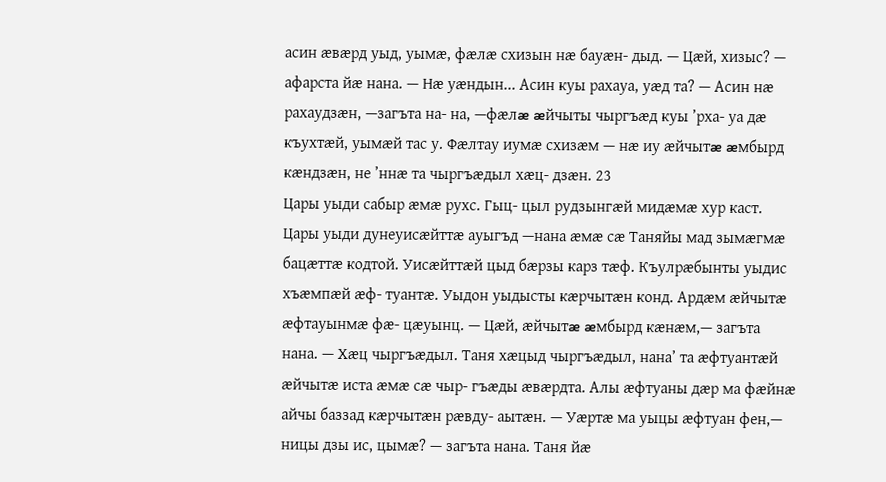асин æвæрд уыд, уымæ, фæлæ схизын нæ бауæн- дыд. — Цæй, хизыс? — афарста йæ нана. — Нæ уæндын... Асин куы рахауа, уæд та? — Асин нæ рахаудзæн, —загъта на- на, —фæлæ æйчыты чыргъæд куы ’рха- уа дæ къухтæй, уымæй тас у. Фæлтау иумæ схизæм — нæ иу æйчытæ æмбырд кæндзæн, не ’ннæ та чыргъæдыл хæц- дзæн. 23
Цары уыди сабыр æмæ рухс. Гыц- цыл рудзынгæй мидæмæ хур каст. Цары уыди дунеуисæйттæ ауыгъд —нана æмæ сæ Таняйы мад зымæгмæ бацæттæ кодтой. Уисæйттæй цыд бæрзы карз тæф. Къулрæбынты уыдис хъæмпæй æф- туантæ. Уыдон уыдысты кæрчытæн конд. Ардæм æйчытæ æфтауынмæ фæ- цæуынц. — Цæй, æйчытæ æмбырд кæнæм,— загъта нана. — Хæц чыргъæдыл. Таня хæцыд чыргъæдыл, нана’ та æфтуантæй æйчытæ иста æмæ сæ чыр- гъæды æвæрдта. Алы æфтуаны дæр ма фæйнæ айчы баззад кæрчытæн рæвду- аытæн. — Уæртæ ма уыцы æфтуан фен,— ницы дзы ис, цымæ? — загъта нана. Таня йæ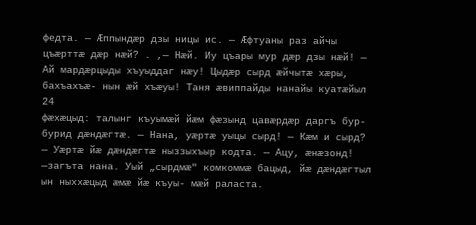федта. — Æппындæр дзы ницы ис. — Æфтуаны раз айчы цъæрттæ дæр нæй? . ,— Нæй. Иу цъары мур дæр дзы нæй! — Ай мардæрцыды хъуыддаг нæу! Цыдæр сырд æйчытæ хæры, бахъахъæ- нын æй хъæуы! Таня æвиппайды нанайы куатæйыл 24
фæхæцыд: талынг къуымæй йæм фæзынд цавæрдæр даргъ бур-бурид дæндæгтæ. — Нана, уæртæ уыцы сырд! — Кæм и сырд? — Уæртæ йæ дæндæгтæ ныззыхъыр кодта. — Ацу, æнæзонд! —загъта нана. Уый „сырдмæ" комкоммæ бацыд, йæ дæндæгтыл ын ныххæцыд æмæ йæ къуы- мæй раласта.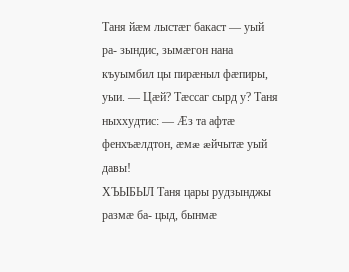Таня йæм лыстæг бакаст — уый ра- зындис, зымæгон нана къуымбил цы пирæныл фæпиры, уыи. — Цæй? Тæссаг сырд у? Таня ныххудтис: — Æз та афтæ фенхъæлдтон, æмæ æйчытæ уый давы!
ХЪЫБЫЛ Таня цары рудзынджы размæ ба- цыд, бынмæ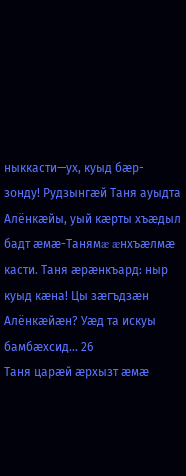ныккасти—ух, куыд бæр- зонду! Рудзынгæй Таня ауыдта Алёнкæйы, уый кæрты хъæдыл бадт æмæ-Танямæ æнхъæлмæ касти. Таня æрæнкъард: ныр куыд кæна! Цы зæгъдзæн Алёнкæйæн? Уæд та искуы бамбæхсид... 26
Таня царæй æрхызт æмæ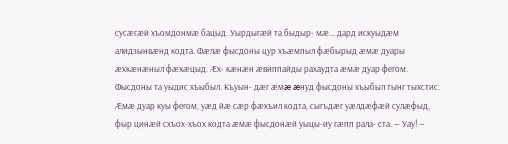сусæгæй хъомдонмæ бацыд. Уырдыгæй та быдыр- мæ... дард искуыдæм алидзынвæнд кодта. Фæлæ фысдоны цур хъæмпыл фæбырыд æмæ дуары æхкæнæныл фæхæцыд. Æх- кæнæн æвиппайды рахаудта æмæ дуар фегом. Фысдоны та уыдис хъыбыл. Къуын- дæг æмæ æнуд фысдоны хъыбыл тынг тыхстис. Æмæ дуар куы фегом, уæд йæ сæр фæхъил кодта, сыгъдæг уæлдæфæй сулæфыд, фыр цинæй схъох-хъох кодта æмæ фысдонæй уыцы-иу гæпп рала- ста. — Уау! —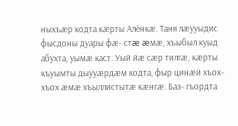ныхъæр кодта кæрты Алёнкæ. Таня лæууыдис фысдоны дуары фæ- стæ æмæ, хъыбыл куыд абухта, уымæ каст. Уый йæ сæр тилгæ, кæрты къуымты дыууæрдæм кодта, фыр цинæй хъох- хъох æмæ хъыллистытæ кæнгæ. Баз- гъордта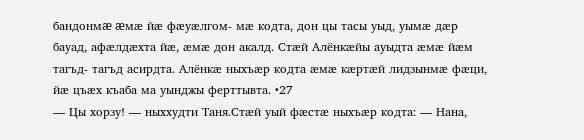бандонмæ æмæ йæ фæуæлгом- мæ кодта, дон цы тасы уыд, уымæ дæр бауад, афæлдæхта йæ, æмæ дон акалд. Стæй Алёнкæйы ауыдта æмæ йæм тагъд- тагъд асирдта. Алёнкæ ныхъæр кодта æмæ кæртæй лидзынмæ фæци, йæ цъæх къаба ма уынджы ферттывта. •27
— Цы хорзу! — ныххудти Таня.Стæй уый фæстæ ныхъæр кодта: — Нана,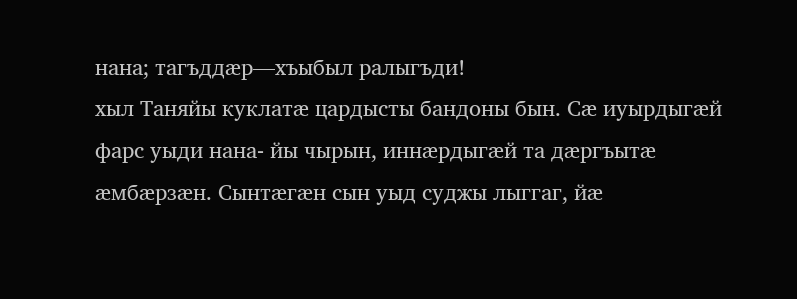нана; тагъддæр—хъыбыл ралыгъди!
хыл Таняйы куклатæ цардысты бандоны бын. Сæ иуырдыгæй фарс уыди нана- йы чырын, иннæрдыгæй та дæргъытæ æмбæрзæн. Сынтæгæн сын уыд суджы лыггаг, йæ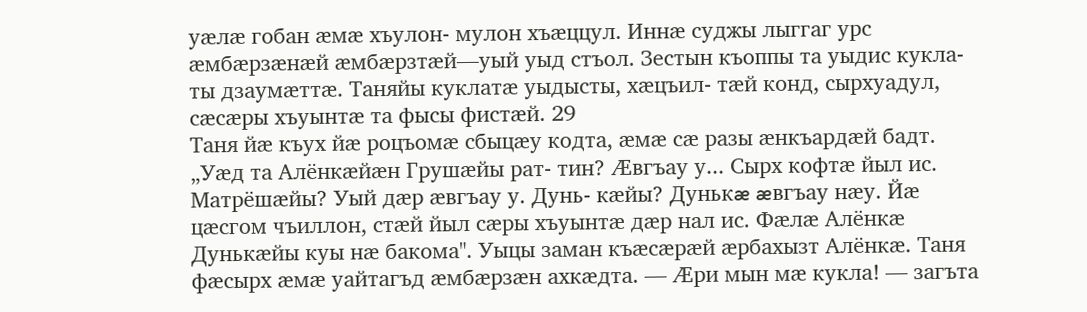уæлæ гобан æмæ хъулон- мулон хъæццул. Иннæ суджы лыггаг урс æмбæрзæнæй æмбæрзтæй—уый уыд стъол. Зестын къоппы та уыдис кукла- ты дзаумæттæ. Таняйы куклатæ уыдысты, хæцъил- тæй конд, сырхуадул, сæсæры хъуынтæ та фысы фистæй. 29
Таня йæ къух йæ роцъомæ сбыцæу кодта, æмæ сæ разы æнкъардæй бадт. „Уæд та Алёнкæйæн Грушæйы рат- тин? Æвгъау у... Сырх кофтæ йыл ис. Матрёшæйы? Уый дæр æвгъау у. Дунь- кæйы? Дунькæ æвгъау нæу. Йæ цæсгом чъиллон, стæй йыл сæры хъуынтæ дæр нал ис. Фæлæ Алёнкæ Дунькæйы куы нæ бакома". Уыцы заман къæсæрæй æрбахызт Алёнкæ. Таня фæсырх æмæ уайтагъд æмбæрзæн ахкæдта. — Æри мын мæ кукла! — загъта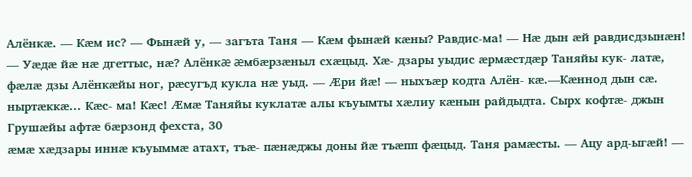Алёнкæ. — Кæм ис? — Фынæй у, — загъта Таня — Кæм фынæй кæны? Равдис-ма! — Нæ дын æй равдисдзынæн! — Уæдæ йæ нæ дгеттыс, нæ? Алёнкæ æмбæрзæныл схæцыд. Хæ- дзары уыдис æрмæстдæр Таняйы кук- латæ, фæлæ дзы Алёнкæйы ног, рæсугъд кукла нæ уыд. — Æри йæ! — ныхъæр кодта Алён- кæ.—Кæннод дын сæ. ныртæккæ... Кæс- ма! Кæс! Æмæ Таняйы куклатæ алы къуымты хæлиу кæнын райдыдта. Сырх кофтæ- джын Грушæйы афтæ бæрзонд фехста, 30
æмæ хæдзары иннæ къуыммæ атахт, тъæ- пæнæджы доны йæ тъæпп фæцыд. Таня рамæсты. — Ацу ард-ыгæй! —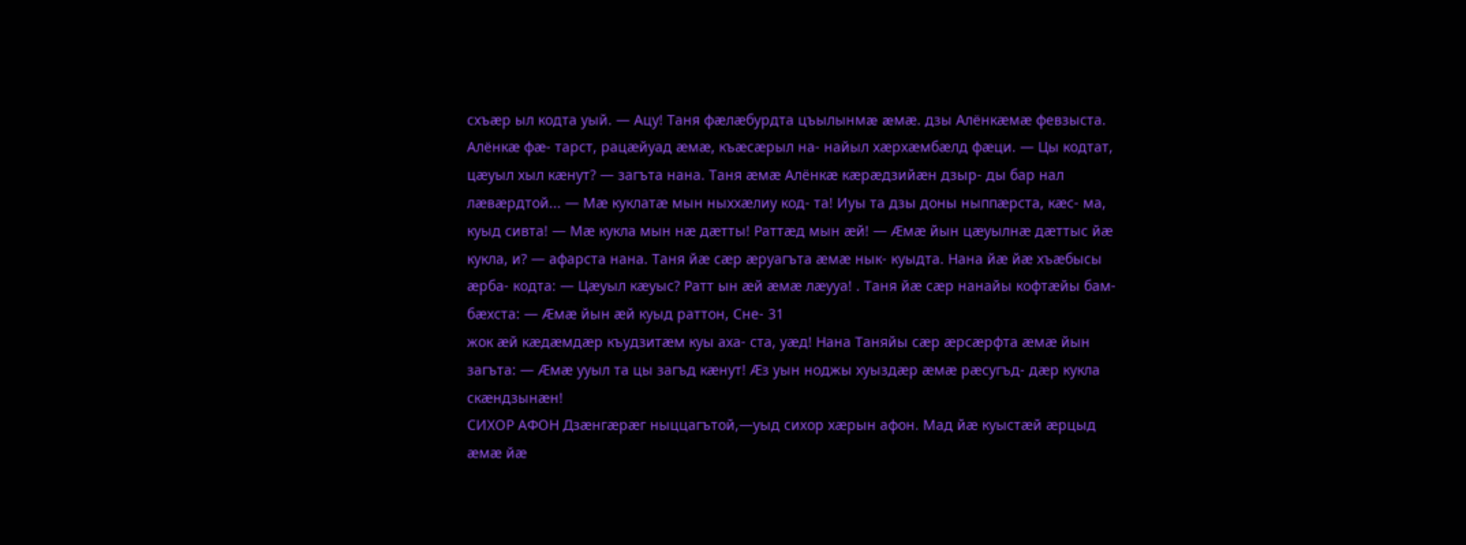схъæр ыл кодта уый. — Ацу! Таня фæлæбурдта цъылынмæ æмæ. дзы Алёнкæмæ февзыста. Алёнкæ фæ- тарст, рацæйуад æмæ, къæсæрыл на- найыл хæрхæмбæлд фæци. — Цы кодтат, цæуыл хыл кæнут? — загъта нана. Таня æмæ Алёнкæ кæрæдзийæн дзыр- ды бар нал лæвæрдтой... — Мæ куклатæ мын ныххæлиу код- та! Иуы та дзы доны ныппæрста, кæс- ма, куыд сивта! — Мæ кукла мын нæ дæтты! Раттæд мын æй! — Æмæ йын цæуылнæ дæттыс йæ кукла, и? — афарста нана. Таня йæ сæр æруагъта æмæ нык- куыдта. Нана йæ йæ хъæбысы æрба- кодта: — Цæуыл кæуыс? Ратт ын æй æмæ лæууа! . Таня йæ сæр нанайы кофтæйы бам- бæхста: — Æмæ йын æй куыд раттон, Сне- 31
жок æй кæдæмдæр къудзитæм куы аха- ста, уæд! Нана Таняйы сæр æрсæрфта æмæ йын загъта: — Æмæ ууыл та цы загъд кæнут! Æз уын ноджы хуыздæр æмæ рæсугъд- дæр кукла скæндзынæн!
СИХОР АФОН Дзæнгæрæг ныццагътой,—уыд сихор хæрын афон. Мад йæ куыстæй æрцыд æмæ йæ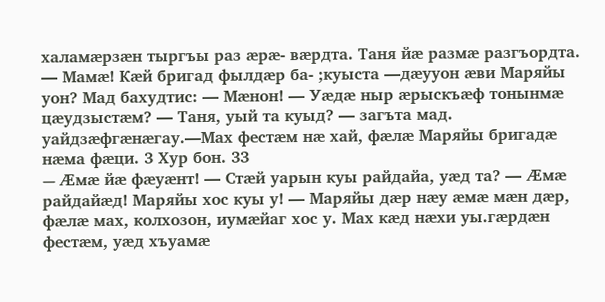халамæрзæн тыргъы раз æрæ- вæрдта. Таня йæ размæ разгъордта. — Мамæ! Кæй бригад фылдæр ба- ;куыста —дæууон æви Маряйы уон? Мад бахудтис: — Мæнон! — Уæдæ ныр æрыскъæф тонынмæ цæудзыстæм? — Таня, уый та куыд? — загъта мад. уайдзæфгæнæгау.—Мах фестæм нæ хай, фæлæ Маряйы бригадæ нæма фæци. 3 Хур бон. 33
— Æмæ йæ фæуæнт! — Стæй уарын куы райдайа, уæд та? — Æмæ райдайæд! Маряйы хос куы у! — Маряйы дæр нæу æмæ мæн дæр, фæлæ мах, колхозон, иумæйаг хос у. Мах кæд нæхи уы.гæрдæн фестæм, уæд хъуамæ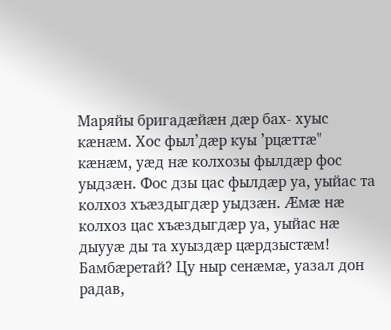Маряйы бригадæйæн дæр бах- хуыс кæнæм. Хос фыл’дæр куы ’рцæттæ" кæнæм, уæд нæ колхозы фылдæр фос уыдзæн. Фос дзы цас фылдæр уа, уыйас та колхоз хъæздыгдæр уыдзæн. Æмæ нæ колхоз цас хъæздыгдæр уа, уыйас нæ дыууæ ды та хуыздæр цæрдзыстæм! Бамбæретай? Цу ныр сенæмæ, уазал дон радав,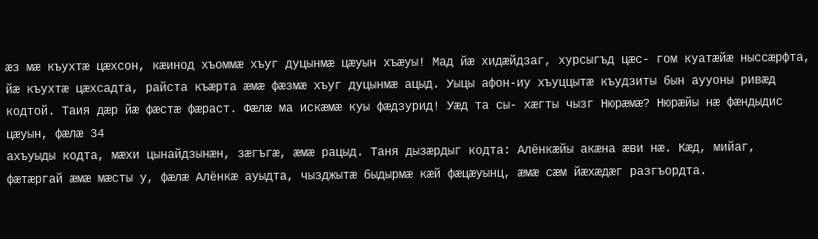æз мæ къухтæ цæхсон, кæинод хъоммæ хъуг дуцынмæ цæуын хъæуы! Мад йæ хидæйдзаг, хурсыгъд цæс- гом куатæйæ ныссæрфта, йæ къухтæ цæхсадта, райста къæрта æмæ фæзмæ хъуг дуцынмæ ацыд. Уыцы афон-иу хъуццытæ къудзиты бын аууоны ривæд кодтой. Таия дæр йæ фæстæ фæраст. Фæлæ ма искæмæ куы фæдзурид! Уæд та сы- хæгты чызг Нюрæмæ? Нюрæйы нæ фæндыдис цæуын, фæлæ 34
ахъуыды кодта, мæхи цынайдзынæн, зæгъгæ, æмæ рацыд. Таня дызæрдыг кодта: Алёнкæйы акæна æви нæ. Кæд, мийаг, фæтæргай æмæ мæсты у, фæлæ Алёнкæ ауыдта, чызджытæ быдырмæ кæй фæцæуынц, æмæ сæм йæхæдæг разгъордта.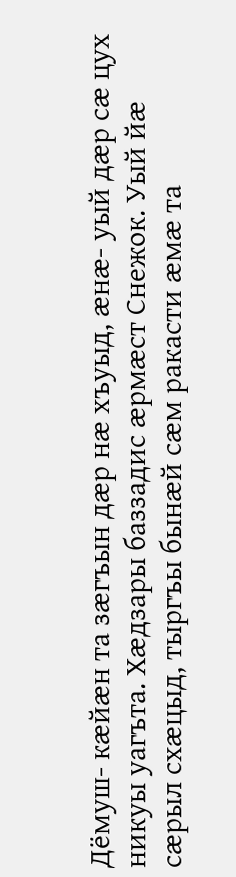Дёмуш- кæйæн та зæгъын дæр нæ хъуыд, æнæ- уый дæр сæ цух никуы уагъта. Хæдзары баззадис æрмæст Снежок. Уый йæ сæрыл схæцыд, тыргъы бынæй сæм ракасти æмæ та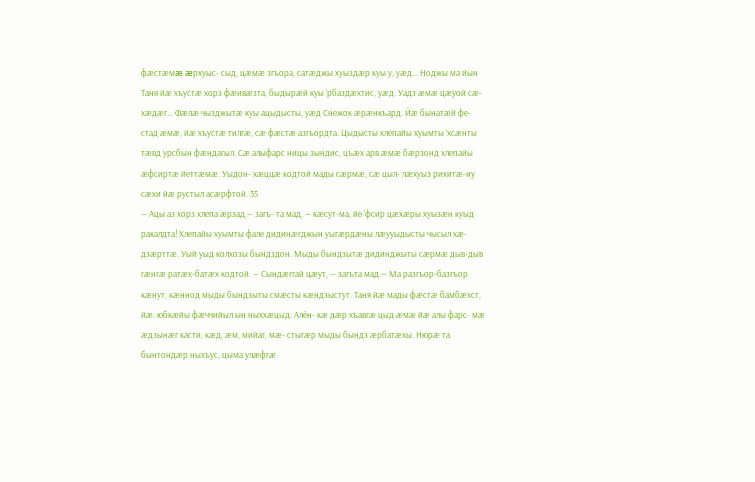фæстæмæ æрхуыс- сыд, цæмæ згъора, сатæджы хуыздæр куы у, уæд... Ноджы ма йын Таня йæ хъустæ хорз фæивæзта, быдырæй куы ’рбаздæхтис, уæд. Уадз æмæ цæуой сæ- хæдæг... Фæлæ чызджытæ куы ацыдысты, уæд Снежок æрæнкъард. Йæ бынатæй фе- стад æмæ, йæ хъустæ тилгæ, сæ фæстæ азгъордта. Цыдысты хлепайы хуымты ’хсæнты тæвд урсбын фæндагыл. Сæ алыфарс ницы зындис, цъæх арв æмæ бæрзонд хлепайы æфсиртæ йеттæмæ. Уыдон- хæццæ кодтой мады сæрмæ, сæ цыл- лæхуыз рихитæ-иу сæхи йæ рустыл асæрфтой. 35
— Ацы аз хорз хлепа æрзад,— загъ- та мад, — кæсут-ма, йе ’фсир цæхæры хуызæн куыд ракалдта! Хлепайы хуымты фале дидинæгджын уыгæрдæны лæууыдысты чысыл хæ- дзæрттæ. Уый уыд колхозы бындздон. Мыды бындзытæ дидинджыты сæрмæ дыв-дыв гæнгæ ратæх-батæх кодтой. — Сындæггай цæут, — загъта мад.— Ма разгъор-базгъор кæнут, кæннод мыды бындзыты смæсты кæндзыстут. Таня йæ мады фæстæ бамбæхст, йæ. юбкæйы фæччийыл ын ныххæцыд. Алён- кæ дæр хъавгæ цыд æмæ йæ алы фарс- мæ æдзынæг касти, кæд, æм, мийаг, мæ- стыгæр мыды бындз æрбатæхы. Нюрæ та бынтондæр ныхъус, цыма улæфгæ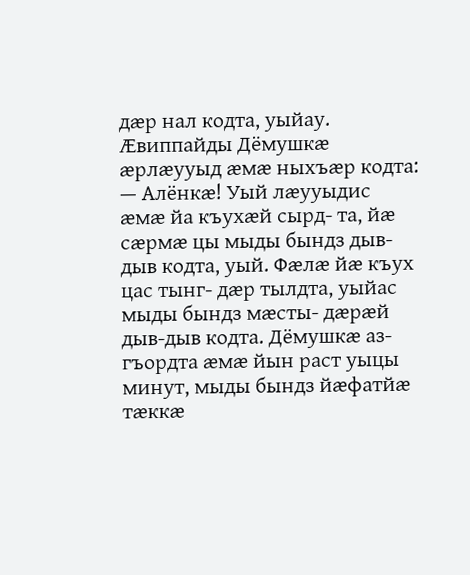дæр нал кодта, уыйау. Æвиппайды Дёмушкæ æрлæууыд æмæ ныхъæр кодта: — Алёнкæ! Уый лæууыдис æмæ йа къухæй сырд- та, йæ сæрмæ цы мыды бындз дыв-дыв кодта, уый. Фæлæ йæ къух цас тынг- дæр тылдта, уыйас мыды бындз мæсты- дæрæй дыв-дыв кодта. Дёмушкæ аз- гъордта æмæ йын раст уыцы минут, мыды бындз йæфатйæ тæккæ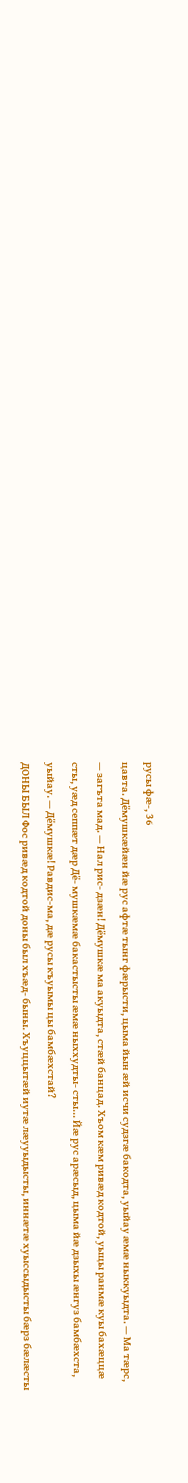русы фæ-, 36
цавта. Дёмушкæйæн йæ рус афтæ тынг фæрысти, цыма йын æй исчи судзгæ бакодта, уыйау æмæ ныккуыдта. — Ма тæрс, — загъта мад. — Нал рис- дзæн! Дёмушкæ ма акуыдта, стæй банцад. Хъом кæм ривæд кодтой, уыцы ранмæ куы бахæццæ сты, уæд сеппæт дæр Дё- мушкæмæ бакастысты æмæ ныххудты- сты... Йæ рус арæсыд, цыма йæ дзыхы æнгуз бамбæхста, уыйау. — Дёмушкæ! Равдис-ма, дæ русы къуымы цы бамбæхстай?
ДОНЫ БЫЛ Фос ривæд кодтой доны был хъæд- быны. Хъуццытæй иутæ лæууыдысты, иннæтæ хуыссыдысты бæрз бæлæсты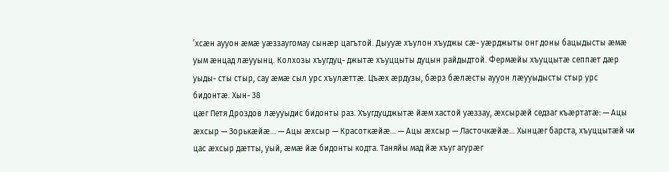’хсæн аууон æмæ уæззаугомау сынæр цагътой. Дыууæ хъулон хъуджы сæ- уæрджыты онг доны бацыдысты æмæ уым æнцад лæууынц. Колхозы хъугдуц- джытæ хъуццыты дуцын райдыдтой. Фермæйы хъуццытæ сеппæт дæр уыды- сты стыр, сау æмæ сыл урс хъулæттæ. Цъæх æрдузы, бæрз бæлæсты аууон лæууыдысты стыр урс бидонтæ. Хын- 38
цæг Петя Дроздов лæууыдис бидонты раз. Хъугдуцджытæ йæм хастой уæззау, æхсырæй седзаг къæртатæ: — Ацы æхсыр — Зорькæйæ... — Ацы æхсыр — Красоткæйæ... — Ацы æхсыр — Ласточкæйæ... Хынцæг барста, хъуццытæй чи цас æхсыр дæтты, уый, æмæ йæ бидонты кодта. Таняйы мад йæ хъуг агурæг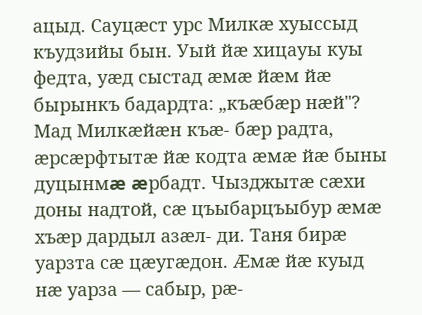ацыд. Сауцæст урс Милкæ хуыссыд къудзийы бын. Уый йæ хицауы куы федта, уæд сыстад æмæ йæм йæ бырынкъ бадардта: „къæбæр нæй"? Мад Милкæйæн къæ- бæр радта, æрсæрфтытæ йæ кодта æмæ йæ быны дуцынмæ æрбадт. Чызджытæ сæхи доны надтой, сæ цъыбарцъыбур æмæ хъæр дардыл азæл- ди. Таня бирæ уарзта сæ цæугæдон. Æмæ йæ куыд нæ уарза — сабыр, рæ-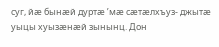суг, йæ бынæй дуртæ ’мæ сæтæлхъуз- джытæ уыцы хуызæнæй зынынц. Дон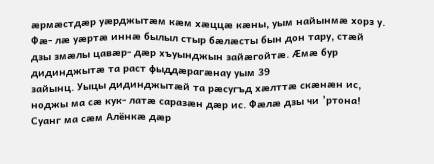æрмæстдæр уæрджытæм кæм хæццæ кæны, уым найынмæ хорз у. Фæ- лæ уæртæ иннæ былыл стыр бæлæсты бын дон тару, стæй дзы змæлы цавæр- дæр хъуынджын зайæгойтæ. Æмæ бур дидинджытæ та раст фыддæрагæнау уым 39
зайынц. Уыцы дидинджытæй та рæсугъд хæлттæ скæнæн ис, ноджы ма сæ кук- латæ саразæн дæр ис. Фæлæ дзы чи ’ртона! Суанг ма сæм Алёнкæ дæр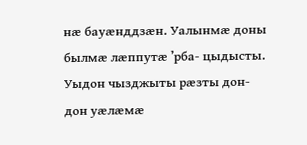нæ бауæнддзæн. Уалынмæ доны былмæ лæппутæ ’рба- цыдысты. Уыдон чызджыты рæзты дон- дон уæлæмæ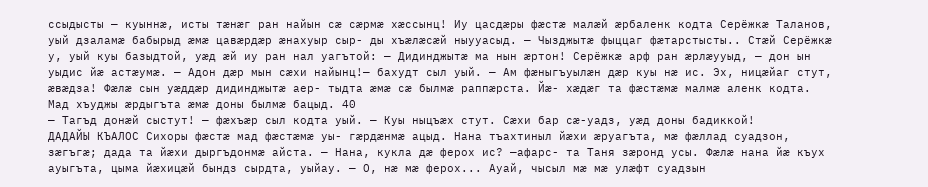ссыдысты — куыннæ, исты тæнæг ран найын сæ сæрмæ хæссынц! Иу цасдæры фæстæ малæй æрбаленк кодта Серёжкæ Таланов, уый дзаламæ бабырыд æмæ цавæрдæр æнахуыр сыр- ды хъæлæсæй ныууасыд. — Чызджытæ фыццаг фæтарстысты.. Стæй Серёжкæ у, уый куы базыдтой, уæд æй иу ран нал уагътой: — Дидинджытæ ма нын æртон! Серёжкæ арф ран æрлæууыд, — дон ын уыдис йæ астæумæ. — Адон дæр мын сæхи найынц!— бахудт сыл уый. — Ам фæныгъуылæн дæр куы нæ ис. Эх, ницæйаг стут, æвæдза! Фæлæ сын уæддæр дидинджытæ аер- тыдта æмæ сæ былмæ раппæрста. Йæ- хæдæг та фæстæмæ малмæ аленк кодта. Мад хъуджы æрдыгъта æмæ доны былмæ бацыд. 40
— Тагъд донæй сыстут! — фæхъæр сыл кодта уый. — Куы ныцъæх стут. Сæхи бар сæ-уадз, уæд доны бадиккой!
ДАДАЙЫ КЪАЛОС Сихоры фæстæ мад фæстæмæ уы- гæрдæнмæ ацыд. Нана тъахтиныл йæхи æруагъта, мæ фæллад суадзон, зæгъгæ; дада та йæхи дыргъдонмæ айста. — Нана, кукла дæ ферох ис? —афарс- та Таня зæронд усы. Фæлæ нана йæ къух ауыгъта, цыма йæхицæй бындз сырдта, уыйау. — О, нæ мæ ферох... Ауай, чысыл мæ мæ улæфт суадзын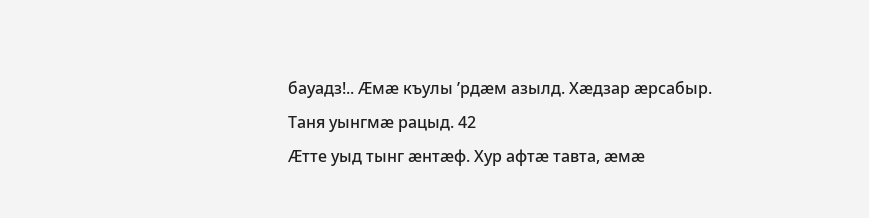бауадз!.. Æмæ къулы ’рдæм азылд. Хæдзар æрсабыр. Таня уынгмæ рацыд. 42
Æтте уыд тынг æнтæф. Хур афтæ тавта, æмæ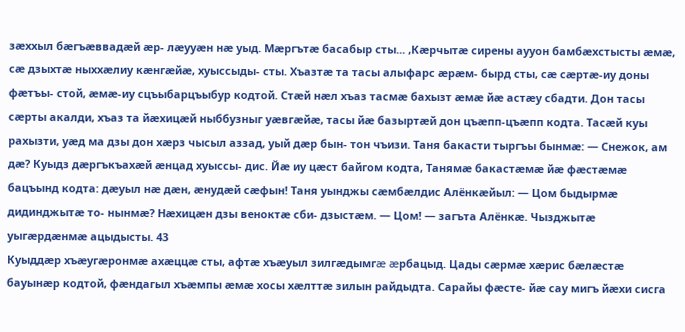зæххыл бæгъæввадæй æр- лæууæн нæ уыд. Мæргътæ басабыр сты... ,Кæрчытæ сирены аууон бамбæхстысты æмæ, сæ дзыхтæ ныххæлиу кæнгæйæ, хуыссыды- сты. Хъазтæ та тасы алыфарс æрæм- бырд сты, сæ сæртæ-иу доны фæтъы- стой, æмæ-иу сцъыбарцъыбур кодтой. Стæй нæл хъаз тасмæ бахызт æмæ йæ астæу сбадти. Дон тасы сæрты акалди, хъаз та йæхицæй ныббузныг уæвгæйæ, тасы йæ базыртæй дон цъæпп-цъæпп кодта. Тасæй куы рахызти, уæд ма дзы дон хæрз чысыл аззад, уый дæр бын- тон чъизи. Таня бакасти тыргъы бынмæ: — Снежок, ам дæ? Куыдз дæргъкъахæй æнцад хуыссы- дис. Йæ иу цæст байгом кодта, Танямæ бакастæмæ йæ фæстæмæ бацъынд кодта: дæуыл нæ дæн, æнудæй сæфын! Таня уынджы сæмбæлдис Алёнкæйыл: — Цом быдырмæ дидинджытæ то- нынмæ? Нæхицæн дзы веноктæ сби- дзыстæм. — Цом! — загъта Алёнкæ. Чызджытæ уыгæрдæнмæ ацыдысты. 43
Куыддæр хъæугæронмæ ахæццæ сты, афтæ хъæуыл зилгæдымгæ æрбацыд. Цады сæрмæ хæрис бæлæстæ бауынæр кодтой, фæндагыл хъæмпы æмæ хосы хæлттæ зилын райдыдта. Сарайы фæсте- йæ сау мигъ йæхи сисга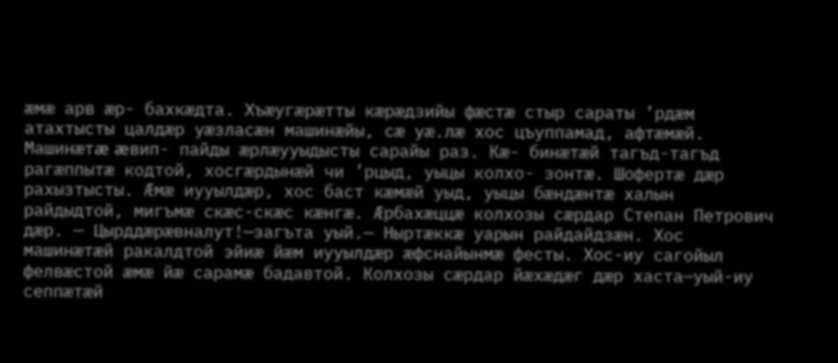æмæ арв æр- бахкæдта. Хъæугæрæтты кæрæдзийы фæстæ стыр сараты ’рдæм атахтысты цалдæр уæзласæн машинæйы, сæ уæ.лæ хос цъуппамад, афтæмæй. Машинæтæ æвип- пайды æрлæууыдысты сарайы раз. Кæ- бинæтæй тагъд-тагъд рагæппытæ кодтой, хосгæрдынæй чи ’рцыд, уыцы колхо- зонтæ. Шофертæ дæр рахызтысты. Æмæ иууылдæр, хос баст кæмæй уыд, уыцы бæндæнтæ халын райдыдтой, мигъмæ скæс-скæс кæнгæ. Æрбахæццæ колхозы сæрдар Степан Петрович дæр. — Цырддæрæвналут!—загъта уый.— Ныртæккæ уарын райдайдзæн. Хос машинæтæй ракалдтой эйиæ йæм иууылдæр æфснайынмæ фесты. Хос-иу сагойыл фелвæстой æмæ йæ сарамæ бадавтой. Колхозы сæрдар йæхæдæг дæр хаста—уый-иу сеппæтæй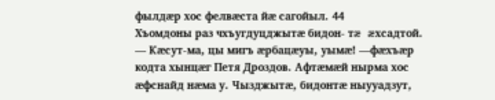фылдæр хос фелвæста йæ сагойыл. 44
Хъомдоны раз чхъугдуцджытæ бидон- тæ æхсадтой. — Кæсут-ма, цы мигъ æрбацæуы, уымæ! —фæхъæр кодта хынцæг Петя Дроздов. Афтæмæй нырма хос æфснайд нæма у. Чызджытæ, бидонтæ ныууадзут,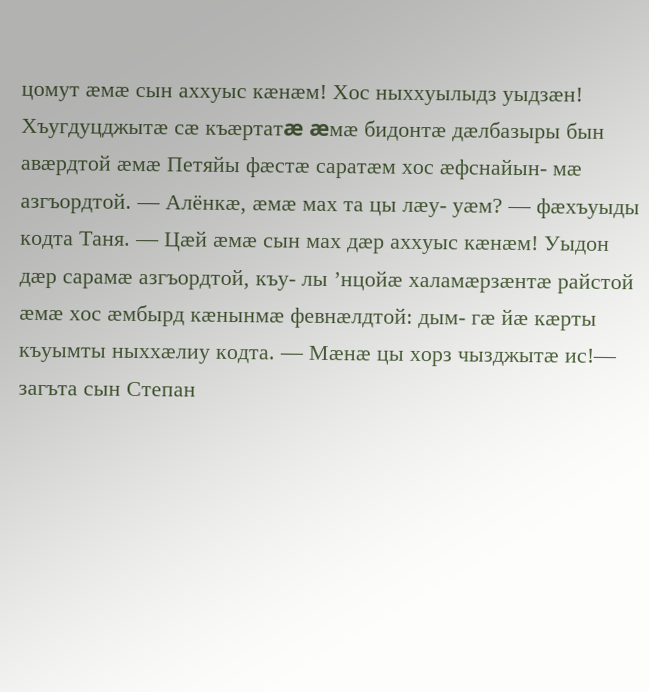цомут æмæ сын аххуыс кæнæм! Хос ныххуылыдз уыдзæн! Хъугдуцджытæ сæ къæртатæ æмæ бидонтæ дæлбазыры бын авæрдтой æмæ Петяйы фæстæ саратæм хос æфснайын- мæ азгъордтой. — Алёнкæ, æмæ мах та цы лæу- уæм? — фæхъуыды кодта Таня. — Цæй æмæ сын мах дæр аххуыс кæнæм! Уыдон дæр сарамæ азгъордтой, къу- лы ’нцойæ халамæрзæнтæ райстой æмæ хос æмбырд кæнынмæ февнæлдтой: дым- гæ йæ кæрты къуымты ныххæлиу кодта. — Мæнæ цы хорз чызджытæ ис!— загъта сын Степан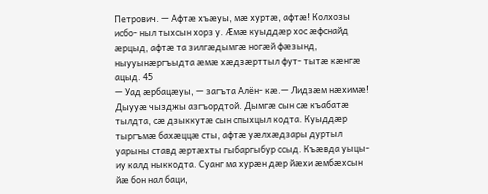Петрович. — Афтæ хъæуы, мæ хуртæ, афтæ! Колхозы исбо- ныл тыхсын хорз у. Æмæ куыддæр хос æфснайд æрцыд, афтæ та зилгæдымгæ ногæй фæзынд, ныууынæргъыдта æмæ хæдзæрттыл фут- тытæ кæнгæ ацыд. 45
— Уад æрбацæуы, — загъта Алён- кæ.— Лидзæм нæхимæ! Дыууæ чызджы азгъордтой. Дымгæ сын сæ къабатæ тылдта, сæ дзыккутæ сын спыхцыл кодта. Куыддæр тыргъмæ бахæццæ сты, афтæ уæлхæдзары дуртыл уарыны ставд æртæхты гыбаргыбур ссыд. Къæвда уыцы-иу калд ныккодта. Суанг ма хурæн дæр йæхи æмбæхсын йæ бон нал баци,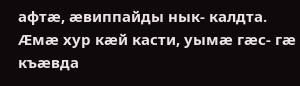афтæ, æвиппайды нык- калдта. Æмæ хур кæй касти, уымæ гæс- гæ къæвда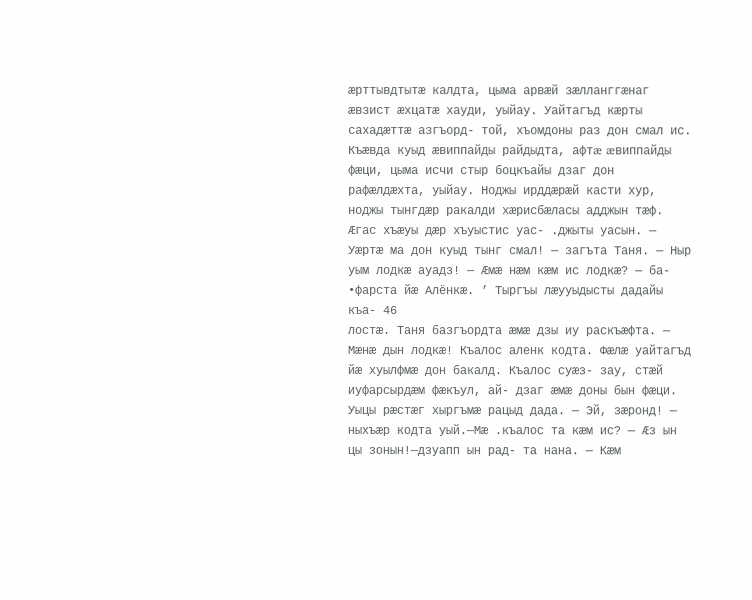æрттывдтытæ калдта, цыма арвæй зæлланггæнаг æвзист æхцатæ хауди, уыйау. Уайтагъд кæрты сахадæттæ азгъорд- той, хъомдоны раз дон смал ис. Къæвда куыд æвиппайды райдыдта, афтæ æвиппайды фæци, цыма исчи стыр боцкъайы дзаг дон рафæлдæхта, уыйау. Ноджы ирддæрæй касти хур, ноджы тынгдæр ракалди хæрисбæласы адджын тæф. Æгас хъæуы дæр хъуыстис уас- .джыты уасын. — Уæртæ ма дон куыд тынг смал! — загъта Таня. — Ныр уым лодкæ ауадз! — Æмæ нæм кæм ис лодкæ? — ба- •фарста йæ Алёнкæ. ’ Тыргъы лæууыдысты дадайы къа- 46
лостæ. Таня базгъордта æмæ дзы иу раскъæфта. — Мæнæ дын лодкæ! Къалос аленк кодта. Фæлæ уайтагъд йæ хуылфмæ дон бакалд. Къалос суæз- зау, стæй иуфарсырдæм фæкъул, ай- дзаг æмæ доны бын фæци. Уыцы рæстæг хыргъмæ рацыд дада. — Эй, зæронд! — ныхъæр кодта уый.—Мæ .къалос та кæм ис? — Æз ын цы зонын!—дзуапп ын рад- та нана. — Кæм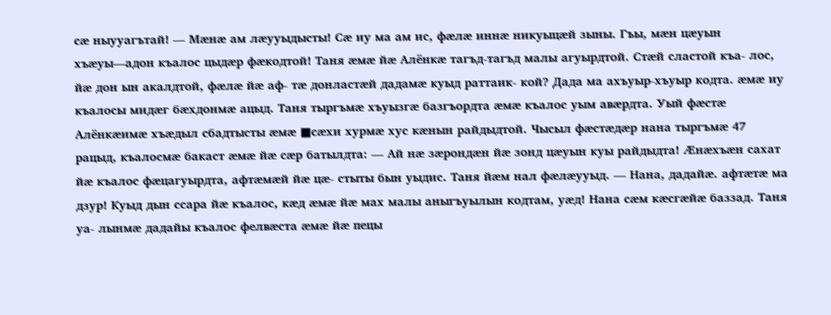сæ ныууагътай! — Мæнæ ам лæууыдысты! Сæ иу ма ам ис, фæлæ иннæ никуыцæй зыны. Гъы, мæн цæуын хъæуы—адон къалос цыдæр фæкодтой! Таня æмæ йæ Алёнкæ тагъд-тагъд малы агуырдтой. Стæй сластой къа- лос, йæ дон ын акалдтой, фæлæ йæ аф- тæ донластæй дадамæ куыд раттаик- кой? Дада ма ахъуыр-хъуыр кодта. æмæ иу къалосы мидæг бæхдонмæ ацыд. Таня тыргъмæ хъуызгæ базгъордта æмæ къалос уым авæрдта. Уый фæстæ Алёнкæимæ хъæдыл сбадтысты æмæ ■сæхи хурмæ хус кæнын райдыдтой. Чысыл фæстæдæр нана тыргъмæ 47
рацыд, къалосмæ бакаст æмæ йæ сæр батылдта: — Ай нæ зæрондæн йæ зонд цæуын куы райдыдта! Æнæхъæн сахат йæ къалос фæцагуырдта, афтæмæй йæ цæ- стыты бын уыдис. Таня йæм нал фæлæууыд. — Нана, дадайæ. афтæтæ ма дзур! Куыд дын ссара йæ къалос, кæд æмæ йæ мах малы аныгъуылын кодтам, уæд! Нана сæм кæсгæйæ баззад. Таня уа- лынмæ дадайы къалос фелвæста æмæ йæ пецы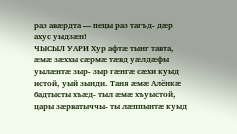раз авæрдта — пецы раз тагъд- дæр ахус уыдзæн!
ЧЫСЫЛ УАРИ Хур афтæ тынг тавта, æмæ зæххы сæрмæ тæвд уæлдæфы уылæнтæ зыр- зыр гæнгæ сæхи куыд истой, уый зынди. Таня æмæ Алёнкæ бадтысты хъæд- тыл æмæ хъуыстой, цары зæрватыччы- ты лæппынтæ куыд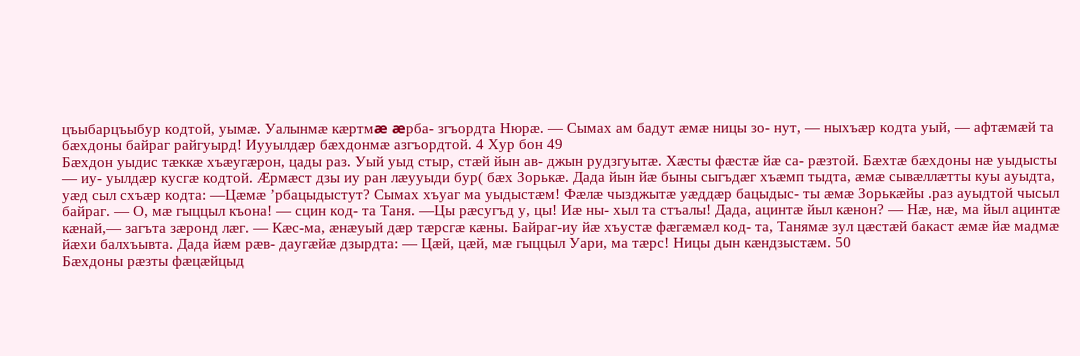цъыбарцъыбур кодтой, уымæ. Уалынмæ кæртмæ æрба- згъордта Нюрæ. — Сымах ам бадут æмæ ницы зо- нут, — ныхъæр кодта уый, — афтæмæй та бæхдоны байраг райгуырд! Иууылдæр бæхдонмæ азгъордтой. 4 Хур бон 49
Бæхдон уыдис тæккæ хъæугæрон, цады раз. Уый уыд стыр, стæй йын ав- джын рудзгуытæ. Хæсты фæстæ йæ са- рæзтой. Бæхтæ бæхдоны нæ уыдысты — иу- уылдæр кусгæ кодтой. Æрмæст дзы иу ран лæууыди бур( бæх Зорькæ. Дада йын йæ быны сыгъдæг хъæмп тыдта, æмæ сывæллæтты куы ауыдта, уæд сыл схъæр кодта: —Цæмæ ’рбацыдыстут? Сымах хъуаг ма уыдыстæм! Фæлæ чызджытæ уæддæр бацыдыс- ты æмæ Зорькæйы .раз ауыдтой чысыл байраг. — О, мæ гыццыл къона! — сцин код- та Таня. —Цы рæсугъд у, цы! Иæ ны- хыл та стъалы! Дада, ацинтæ йыл кæнон? — Нæ, нæ, ма йыл ацинтæ кæнай,— загъта зæронд лæг. — Кæс-ма, æнæуый дæр тæрсгæ кæны. Байраг-иу йæ хъустæ фæгæмæл код- та, Танямæ зул цæстæй бакаст æмæ йæ мадмæ йæхи балхъывта. Дада йæм рæв- даугæйæ дзырдта: — Цæй, цæй, мæ гыццыл Уари, ма тæрс! Ницы дын кæндзыстæм. 50
Бæхдоны рæзты фæцæйцыд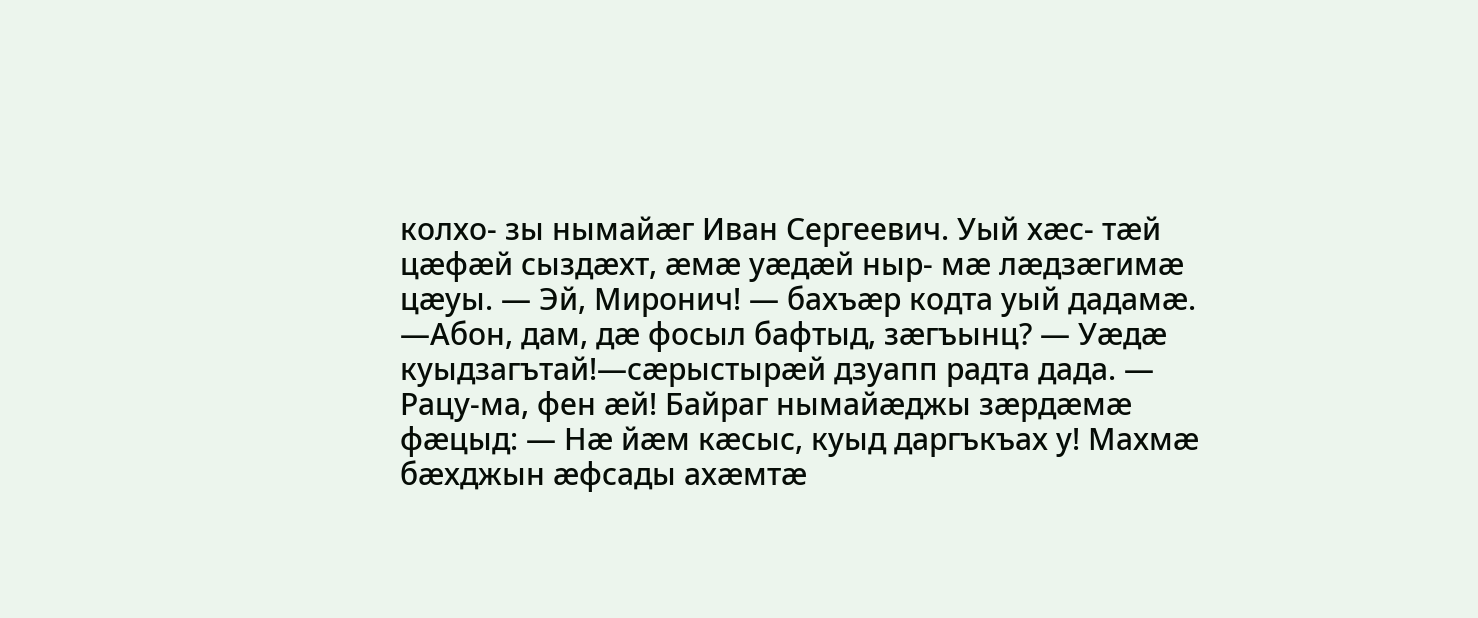колхо- зы нымайæг Иван Сергеевич. Уый хæс- тæй цæфæй сыздæхт, æмæ уæдæй ныр- мæ лæдзæгимæ цæуы. — Эй, Миронич! — бахъæр кодта уый дадамæ. —Абон, дам, дæ фосыл бафтыд, зæгъынц? — Уæдæ куыдзагътай!—сæрыстырæй дзуапп радта дада. — Рацу-ма, фен æй! Байраг нымайæджы зæрдæмæ фæцыд: — Нæ йæм кæсыс, куыд даргъкъах у! Махмæ бæхджын æфсады ахæмтæ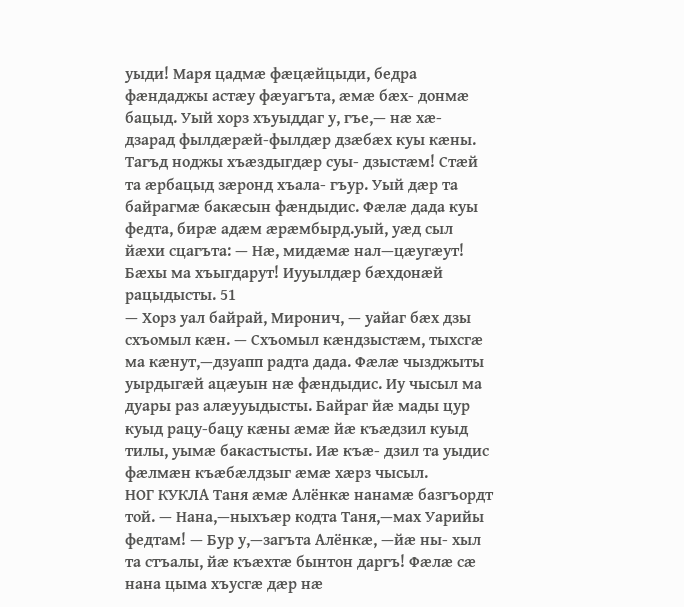уыди! Маря цадмæ фæцæйцыди, бедра фæндаджы астæу фæуагъта, æмæ бæх- донмæ бацыд. Уый хорз хъуыддаг у, гъе,— нæ хæ- дзарад фылдæрæй-фылдæр дзæбæх куы кæны. Тагъд ноджы хъæздыгдæр суы- дзыстæм! Стæй та æрбацыд зæронд хъала- гъур. Уый дæр та байрагмæ бакæсын фæндыдис. Фæлæ дада куы федта, бирæ адæм æрæмбырд.уый, уæд сыл йæхи сцагъта: — Нæ, мидæмæ нал—цæугæут! Бæхы ма хъыгдарут! Иууылдæр бæхдонæй рацыдысты. 51
— Хорз уал байрай, Миронич, — уайаг бæх дзы схъомыл кæн. — Схъомыл кæндзыстæм, тыхсгæ ма кæнут,—дзуапп радта дада. Фæлæ чызджыты уырдыгæй ацæуын нæ фæндыдис. Иу чысыл ма дуары раз алæууыдысты. Байраг йæ мады цур куыд рацу-бацу кæны æмæ йæ къæдзил куыд тилы, уымæ бакастысты. Иæ къæ- дзил та уыдис фæлмæн къæбæлдзыг æмæ хæрз чысыл.
НОГ КУКЛА Таня æмæ Алёнкæ нанамæ базгъордт той. — Нана,—ныхъæр кодта Таня,—мах Уарийы федтам! — Бур у,—загъта Алёнкæ, —йæ ны- хыл та стъалы, йæ къæхтæ бынтон даргъ! Фæлæ сæ нана цыма хъусгæ дæр нæ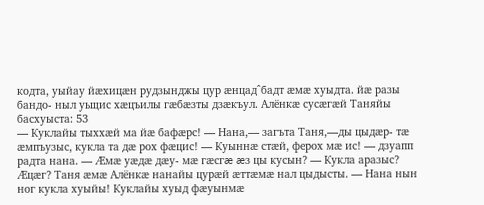кодта, уыйау йæхицæн рудзынджы цур æнцад^бадт æмæ хуыдта. йæ разы бандо- ныл уьщис хæцъилы гæбæзты дзæкъул. Алёнкæ сусæгæй Таняйы басхуыста: 53
— Куклайы тыххæй ма йæ бафæрс! — Нана,— загъта Таня,—ды цыдæр- тæ æмпъузыс, кукла та дæ рох фæцис! — Куыннæ стæй, ферох мæ ис! — дзуапп радта нана. — Æмæ уæдæ дæу- мæ гæсгæ æз цы кусын? — Кукла аразыс? Æцæг? Таня æмæ Алёнкæ нанайы цурæй æттæмæ нал цыдысты. — Нана нын ног кукла хуыйы! Куклайы хуыд фæуынмæ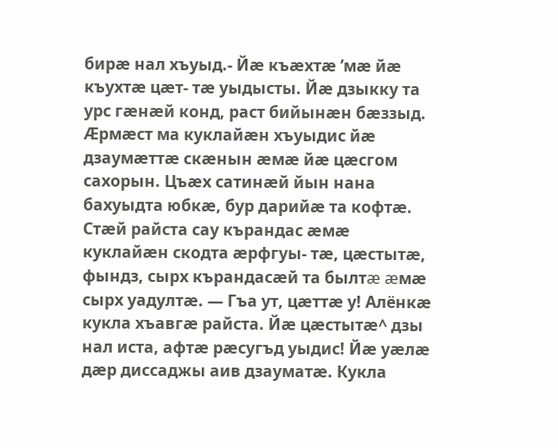бирæ нал хъуыд.- Йæ къæхтæ ’мæ йæ къухтæ цæт- тæ уыдысты. Йæ дзыкку та урс гæнæй конд, раст бийынæн бæззыд. Æрмæст ма куклайæн хъуыдис йæ дзаумæттæ скæнын æмæ йæ цæсгом сахорын. Цъæх сатинæй йын нана бахуыдта юбкæ, бур дарийæ та кофтæ. Стæй райста сау кърандас æмæ куклайæн скодта æрфгуы- тæ, цæстытæ, фындз, сырх кърандасæй та былтæ æмæ сырх уадултæ. — Гъа ут, цæттæ у! Алёнкæ кукла хъавгæ райста. Йæ цæстытæ^ дзы нал иста, афтæ рæсугъд уыдис! Йæ уæлæ дæр диссаджы аив дзауматæ. Кукла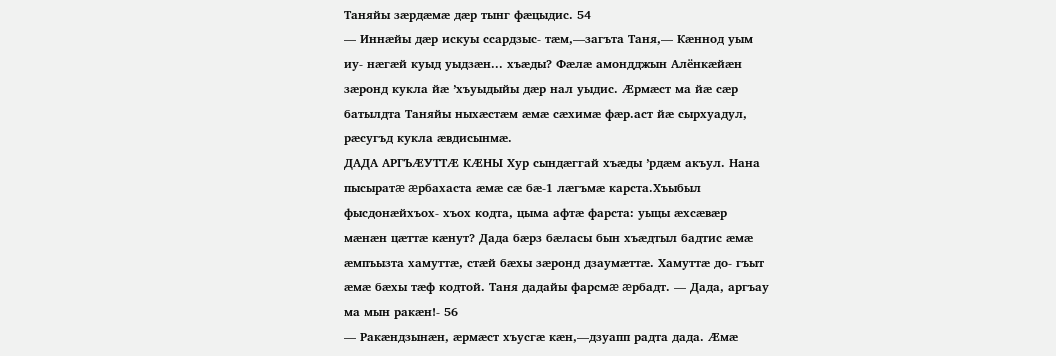Таняйы зæрдæмæ дæр тынг фæцыдис. 54
— Иннæйы дæр искуы ссардзыс- тæм,—загъта Таня,— Кæннод уым иу- нæгæй куыд уыдзæн... хъæды? Фæлæ амондджын Алёнкæйæн зæронд кукла йæ ’хъуыдыйы дæр нал уыдис. Æрмæст ма йæ сæр батылдта Таняйы ныхæстæм æмæ сæхимæ фæр.аст йæ сырхуадул, рæсугъд кукла æвдисынмæ.
ДАДА АРГЪÆУТТÆ КÆНЫ Хур сындæггай хъæды ’рдæм акъул. Нана пысыратæ æрбахаста æмæ сæ бæ-1 лæгъмæ карста.Хъыбыл фысдонæйхъох- хъох кодта, цыма афтæ фарста: уыцы æхсæвæр мæнæн цæттæ кæнут? Дада бæрз бæласы бын хъæдтыл бадтис æмæ æмпъызта хамуттæ, стæй бæхы зæронд дзаумæттæ. Хамуттæ до- гъыт æмæ бæхы тæф кодтой. Таня дадайы фарсмæ æрбадт. — Дада, аргъау ма мын ракæн!- 56
— Ракæндзынæн, æрмæст хъусгæ кæн,—дзуапп радта дада. Æмæ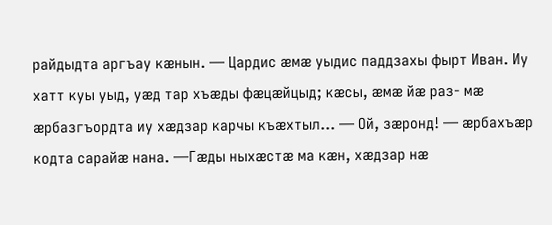райдыдта аргъау кæнын. — Цардис æмæ уыдис паддзахы фырт Иван. Иу хатт куы уыд, уæд тар хъæды фæцæйцыд; кæсы, æмæ йæ раз- мæ æрбазгъордта иу хæдзар карчы къæхтыл... — Ой, зæронд! — æрбахъæр кодта сарайæ нана. —Гæды ныхæстæ ма кæн, хæдзар нæ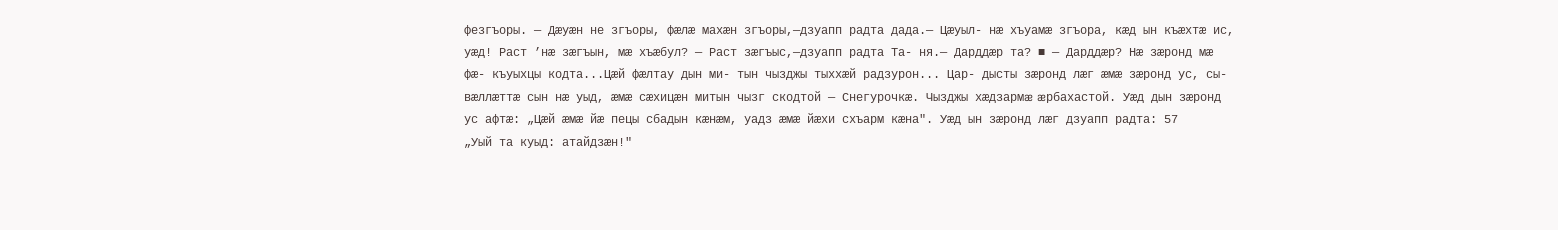фезгъоры. — Дæуæн не згъоры, фæлæ махæн згъоры,—дзуапп радта дада.— Цæуыл- нæ хъуамæ згъора, кæд ын къæхтæ ис, уæд! Раст ’нæ зæгъын, мæ хъæбул? — Раст зæгъыс,—дзуапп радта Та- ня.— Дарддæр та? ■ — Дарддæр? Нæ зæронд мæ фæ- къуыхцы кодта...Цæй фæлтау дын ми- тын чызджы тыххæй радзурон... Цар- дысты зæронд лæг æмæ зæронд ус, сы- вæллæттæ сын нæ уыд, æмæ сæхицæн митын чызг скодтой — Снегурочкæ. Чызджы хæдзармæ æрбахастой. Уæд дын зæронд ус афтæ: „Цæй æмæ йæ пецы сбадын кæнæм, уадз æмæ йæхи схъарм кæна". Уæд ын зæронд лæг дзуапп радта: 57
„Уый та куыд: атайдзæн!"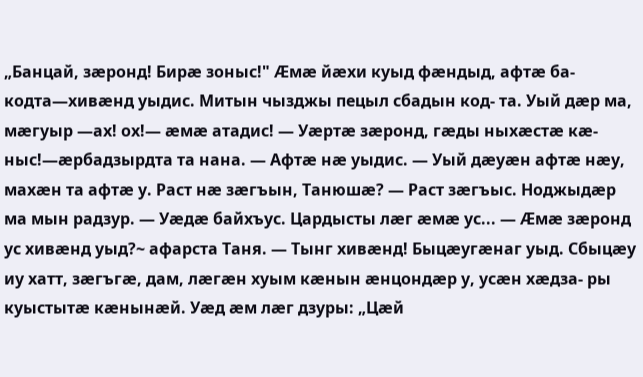„Банцай, зæронд! Бирæ зоныс!" Æмæ йæхи куыд фæндыд, афтæ ба- кодта—хивæнд уыдис. Митын чызджы пецыл сбадын код- та. Уый дæр ма, мæгуыр —ах! ох!— æмæ атадис! — Уæртæ зæронд, гæды ныхæстæ кæ- ныс!—æрбадзырдта та нана. — Афтæ нæ уыдис. — Уый дæуæн афтæ нæу, махæн та афтæ у. Раст нæ зæгъын, Танюшæ? — Раст зæгъыс. Ноджыдæр ма мын радзур. — Уæдæ байхъус. Цардысты лæг æмæ ус... — Æмæ зæронд ус хивæнд уыд?~ афарста Таня. — Тынг хивæнд! Быцæугæнаг уыд. Сбыцæу иу хатт, зæгъгæ, дам, лæгæн хуым кæнын æнцондæр у, усæн хæдза- ры куыстытæ кæнынæй. Уæд æм лæг дзуры: „Цæй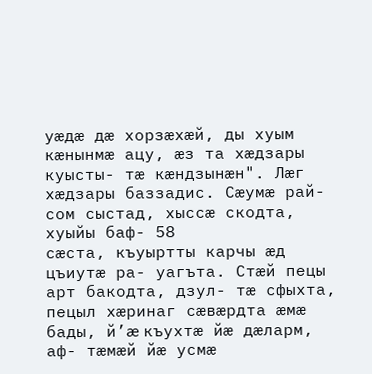уæдæ дæ хорзæхæй, ды хуым кæнынмæ ацу, æз та хæдзары куысты- тæ кæндзынæн". Лæг хæдзары баззадис. Сæумæ рай- сом сыстад, хыссæ скодта, хуыйы баф- 58
сæста, къуыртты карчы æд цъиутæ ра- уагъта. Стæй пецы арт бакодта, дзул- тæ сфыхта, пецыл хæринаг сæвæрдта æмæ бады, й’æ къухтæ йæ дæларм, аф- тæмæй йæ усмæ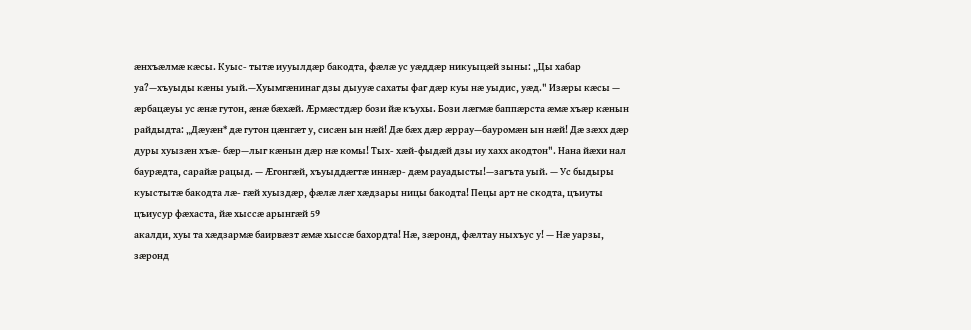æнхъæлмæ кæсы. Куыс- тытæ иууылдæр бакодта, фæлæ ус уæддæр никуыцæй зыны: „Цы хабар уа?—хъуыды кæны уый.—Хуымгæнинаг дзы дыууæ сахаты фаг дæр куы нæ уыдис, уæд." Изæры кæсы — æрбацæуы ус æнæ гутон, æнæ бæхæй. Æрмæстдæр бози йæ къухы. Бози лæгмæ баппæрста æмæ хъæр кæнын райдыдта: „Дæуæн* дæ гутон цæнгæт у, сисæн ын нæй! Дæ бæх дæр æррау—бауромæн ын нæй! Дæ зæхх дæр дуры хуызæн хъæ- бæр—лыг кæнын дæр нæ комы! Тых- хæй-фыдæй дзы иу хахх акодтон". Нана йæхи нал баурæдта, сарайæ рацыд. — Æгонгæй, хъуыддæгтæ иннæр- дæм рауадысты!—загъта уый. — Ус быдыры куыстытæ бакодта лæ- гæй хуыздæр, фæлæ лæг хæдзары ницы бакодта! Пецы арт не скодта, цъиуты цъиусур фæхаста, йæ хыссæ арынгæй 59
акалди, хуы та хæдзармæ баирвæзт æмæ хыссæ бахордта! Нæ, зæронд, фæлтау ныхъус у! — Нæ уарзы, зæронд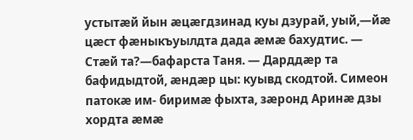устытæй йын æцæгдзинад куы дзурай, уый,—йæ цæст фæныкъуылдта дада æмæ бахудтис. — Стæй та?—бафарста Таня. — Дарддæр та бафидыдтой, æндæр цы: куывд скодтой. Симеон патокæ им- биримæ фыхта, зæронд Аринæ дзы хордта æмæ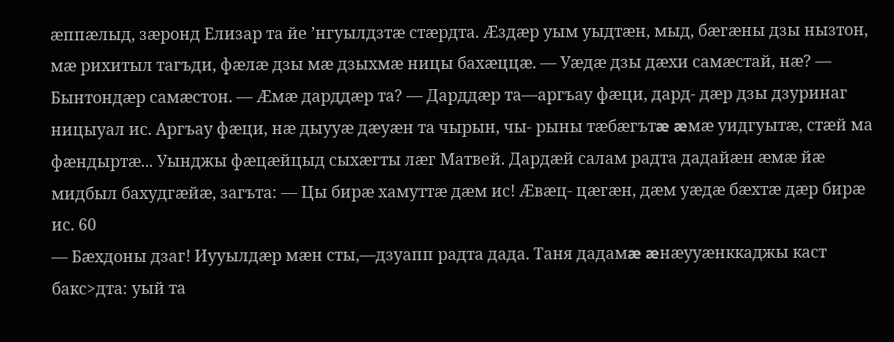æппæлыд, зæронд Елизар та йе ’нгуылдзтæ стæрдта. Æздæр уым уыдтæн, мыд, бæгæны дзы нызтон, мæ рихитыл тагъди, фæлæ дзы мæ дзыхмæ ницы бахæццæ. — Уæдæ дзы дæхи самæстай, нæ? — Бынтондæр самæстон. — Æмæ дарддæр та? — Дарддæр та—аргъау фæци, дард- дæр дзы дзуринаг ницыуал ис. Аргъау фæци, нæ дыууæ дæуæн та чырын, чы- рыны тæбæгътæ æмæ уидгуытæ, стæй ма фæндыртæ... Уынджы фæцæйцыд сыхæгты лæг Матвей. Дардæй салам радта дадайæн æмæ йæ мидбыл бахудгæйæ, загъта: — Цы бирæ хамуттæ дæм ис! Æвæц- цæгæн, дæм уæдæ бæхтæ дæр бирæ ис. 60
— Бæхдоны дзаг! Иууылдæр мæн сты,—дзуапп радта дада. Таня дадамæ æнæууæнккаджы каст бакс>дта: уый та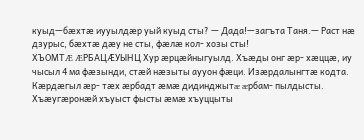куыд—бæхтæ иууылдæр уый куыд сты? — Дада!—загъта Таня.— Раст нæ дзурыс, бæхтæ дæу не сты, фæлæ кол- хозы сты!
ХЪОМТÆ ÆРБАЦÆУЫНЦ Хур æрцæйныгуылд. Хъæды онг æр- хæццæ, иу чысыл 4 ма фæзынди, стæй нæзыты аууон фæци. Изæрдалынгтæ кодта. Кæрдæгыл æр- тæх æрбадт æмæ дидинджытæ æрбам- пылдысты. Хъæугæронæй хъуыст фысты æмæ хъуццыты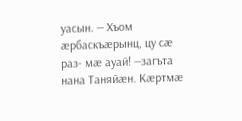уасын. — Хъом æрбаскъæрынц, цу сæ раз- мæ ауай! —загъта нана Таняйæн. Кæртмæ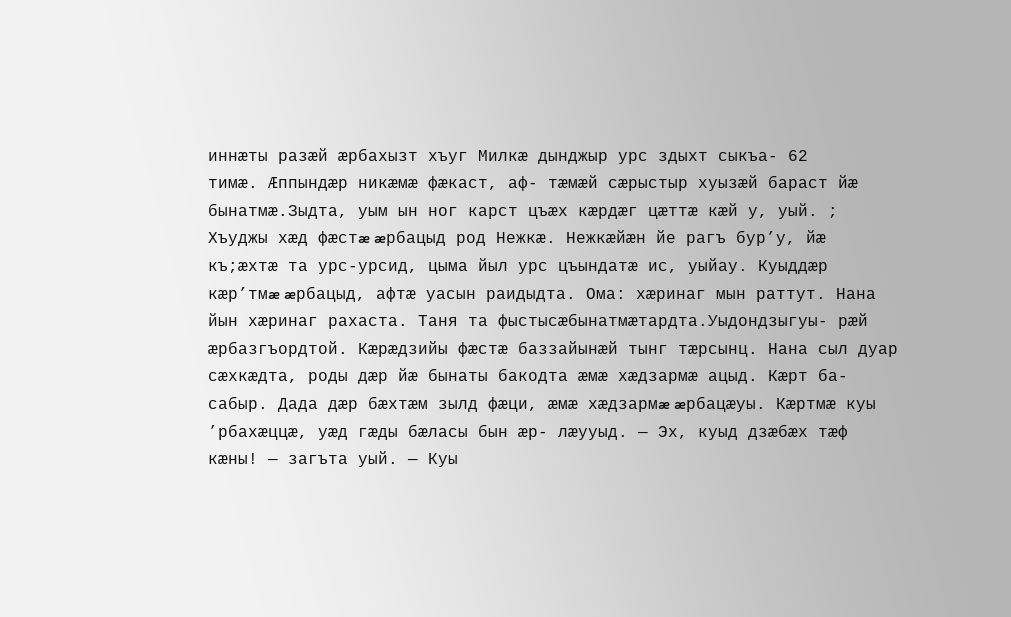иннæты разæй æрбахызт хъуг Милкæ дынджыр урс здыхт сыкъа- 62
тимæ. Æппындæр никæмæ фæкаст, аф- тæмæй сæрыстыр хуызæй бараст йæ бынатмæ.Зыдта, уым ын ног карст цъæх кæрдæг цæттæ кæй у, уый. ; Хъуджы хæд фæстæ æрбацыд род Нежкæ. Нежкæйæн йе рагъ бур’у, йæ къ;æхтæ та урс-урсид, цыма йыл урс цъындатæ ис, уыйау. Куыддæр кæр’тмæ æрбацыд, афтæ уасын раидыдта. Ома: хæринаг мын раттут. Нана йын хæринаг рахаста. Таня та фыстысæбынатмæтардта.Уыдондзыгуы- рæй æрбазгъордтой. Кæрæдзийы фæстæ баззайынæй тынг тæрсынц. Нана сыл дуар сæхкæдта, роды дæр йæ бынаты бакодта æмæ хæдзармæ ацыд. Кæрт ба- сабыр. Дада дæр бæхтæм зылд фæци, æмæ хæдзармæ æрбацæуы. Кæртмæ куы ’рбахæццæ, уæд гæды бæласы бын æр- лæууыд. — Эх, куыд дзæбæх тæф кæны! — загъта уый. — Куы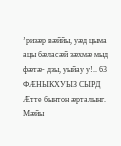’ризæр вæййы, уæд цыма ацы бæласæй зæхмæ мыд фæтæ- дзы, уыйау у!.. 63
ФÆНЫКХУЫЗ СЫРД Æтте бынтон æрталынг. Мæйы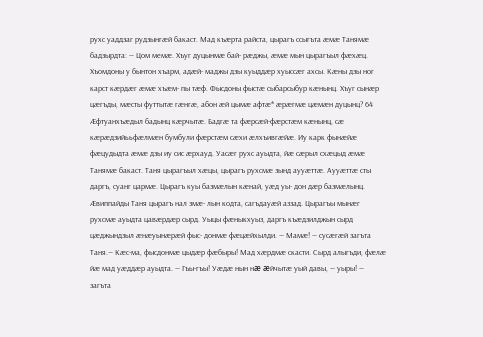рухс уаддзаг рудзынгæй бакаст. Мад къæрта райста, цырагъ ссыгъта æмæ Танямæ бадзырдта: — Цом мемæ. Хъуг дуцынмæ бай- рæджы, æмæ мын цырагъыл фæхæц. Хъомдоны у бынтон хъарм, адæй- маджы дзы куыддæр хуыссæг ахсы. Кæны дзы ног карст кæрдæг æмæ хъæм- пы тæф. Фысдоны фыстæ сыбарсыбур кæнынц. Хъуг сынæр цæгъды, мæсты футтытæ гæнгæ, абон æй цымæ афтæ* æрæгмæ цæмæн дуцынц? 64
Æфтуанхъæдыл бадынц кæрчытæ. Бадгæ та фæрсæй-фæрстæм кæнынц, сæ кæрæдзийььфæлмæн бумбули фæрстæм сæхи æлхъивгæйæ. Иу карк фынæйæ фæцудыдта æмæ дзы иу сис æрхауд. Уасæг рухс ауыдта, йæ сæрыл схæцыд æмæ Танямæ бакаст. Таня цырагъыл хæцы, цырагъ рухсмæ зынд аууæттæ. Аууæттæ сты даргъ, суанг цармæ. Цырагъ куы базмæлын кæнай, уæд уы- дон дæр базмæлынц. Æвиппайды Таня цырагъ нал змæ- лын кодта, сагъдауæй аззад. Цырагъы мынæг рухсмæ ауыдта цавæрдæр сырд. Уыцы фæныкхуыз, даргъ къæдзилджын сырд цæджындзыл æнæуынæрæй фыс- донмæ фæцæйхылди. — Мамæ! — сусæгæй загъта Таня.— Кæс-ма, фысдонмæ цыдæр фæбыры! Мад хæрдмæ скасти. Сырд алыгъди, фæлæ йæ мад уæддæр ауыдта. — Гъы-гъы! Уæдæ нын нæ æйчытæ уый давы, — уыры! — загъта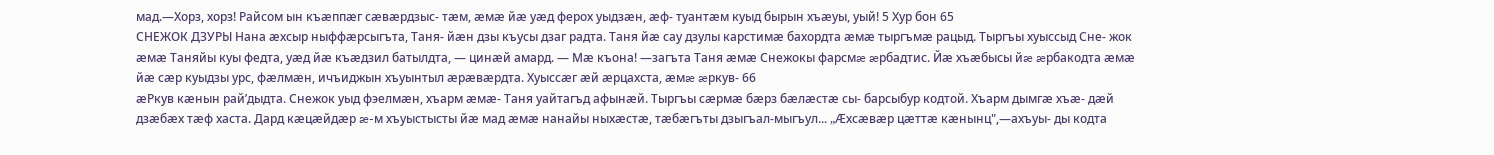мад.—Хорз, хорз! Райсом ын къæппæг сæвæрдзыс- тæм, æмæ йæ уæд ферох уыдзæн, æф- туантæм куыд бырын хъæуы, уый! 5 Хур бон 65
СНЕЖОК ДЗУРЫ Нана æхсыр ныффæрсыгъта, Таня- йæн дзы къусы дзаг радта. Таня йæ сау дзулы карстимæ бахордта æмæ тыргъмæ рацыд. Тыргъы хуыссыд Сне- жок æмæ Таняйы куы федта, уæд йæ къæдзил батылдта, — цинæй амард. — Мæ къона! —загъта Таня æмæ Снежокы фарсмæ æрбадтис. Йæ хъæбысы йæ æрбакодта æмæ йæ сæр куыдзы урс, фæлмæн, ичъиджын хъуынтыл æрæвæрдта. Хуыссæг æй æрцахста, æмæ æркув- 66
æРкув кæнын рай’дыдта. Снежок уыд фэелмæн, хъарм æмæ- Таня уайтагъд афынæй. Тыргъы сæрмæ бæрз бæлæстæ сы- барсыбур кодтой. Хъарм дымгæ хъæ- дæй дзæбæх тæф хаста. Дард кæцæйдæр æ-м хъуыстысты йæ мад æмæ нанайы ныхæстæ, тæбæгъты дзыгъал-мыгъул... „Æхсæвæр цæттæ кæнынц",—ахъуы- ды кодта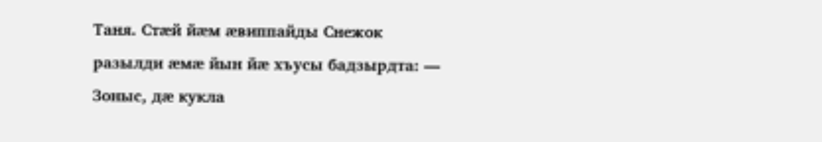Таня. Стæй йæм æвиппайды Снежок разылди æмæ йын йæ хъусы бадзырдта: — Зоныс, дæ кукла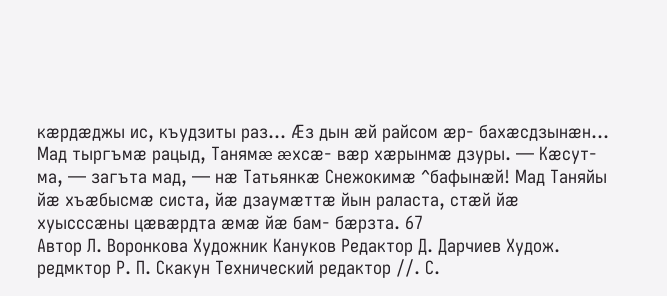кæрдæджы ис, къудзиты раз... Æз дын æй райсом æр- бахæсдзынæн... Мад тыргъмæ рацыд, Танямæ æхсæ- вæр хæрынмæ дзуры. — Кæсут-ма, — загъта мад, — нæ Татьянкæ Снежокимæ ^бафынæй! Мад Таняйы йæ хъæбысмæ систа, йæ дзаумæттæ йын раласта, стæй йæ хуысссæны цæвæрдта æмæ йæ бам- бæрзта. 67
Автор Л. Воронкова Художник Кануков Редактор Д. Дарчиев Худож. редмктор Р. П. Скакун Технический редактор //. С.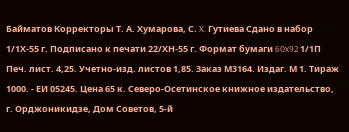Байматов Корректоры Т. А. Хумарова, С. X. Гутиева Сдано в набор 1/1Х-55 г. Подписано к печати 22/ХН-55 г. Формат бумаги 60x92 1/1П Печ. лист. 4,25. Учетно-изд. листов 1,85. Заказ М3164. Издаг. М 1. Тираж 1000. - ЕИ 05245. Цена 65 к. Северо-Осетинское книжное издательство, г. Орджоникидзе, Дом Советов, 5-й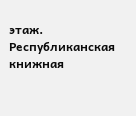этаж. Республиканская книжная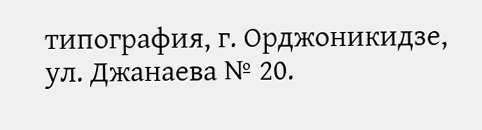типография, г. Орджоникидзе, ул. Джанаева № 20.